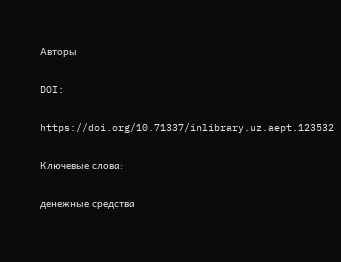Авторы

DOI:

https://doi.org/10.71337/inlibrary.uz.aept.123532

Ключевые слова:

денежные средства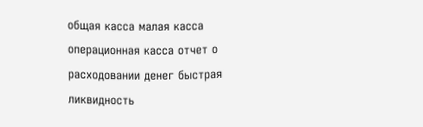общая касса малая касса операционная касса отчет о расходовании денег быстрая ликвидность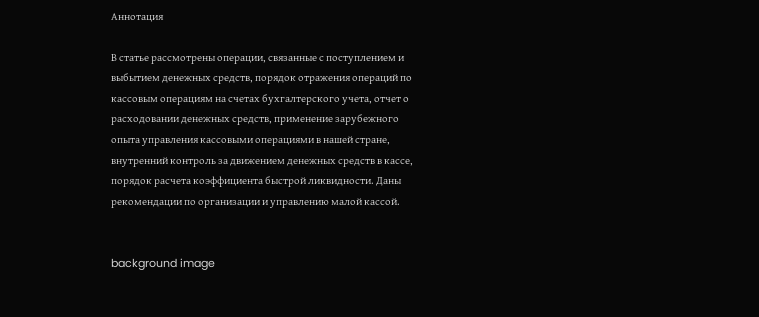Аннотация

В статье рассмотрены операции, связанные с поступлением и выбытием денежных средств, порядок отражения операций по кассовым операциям на счетах бухгалтерского учета, отчет о расходовании денежных средств, применение зарубежного опыта управления кассовыми операциями в нашей стране, внутренний контроль за движением денежных средств в кассе, порядок расчета коэффициента быстрой ликвидности. Даны рекомендации по организации и управлению малой кассой.


background image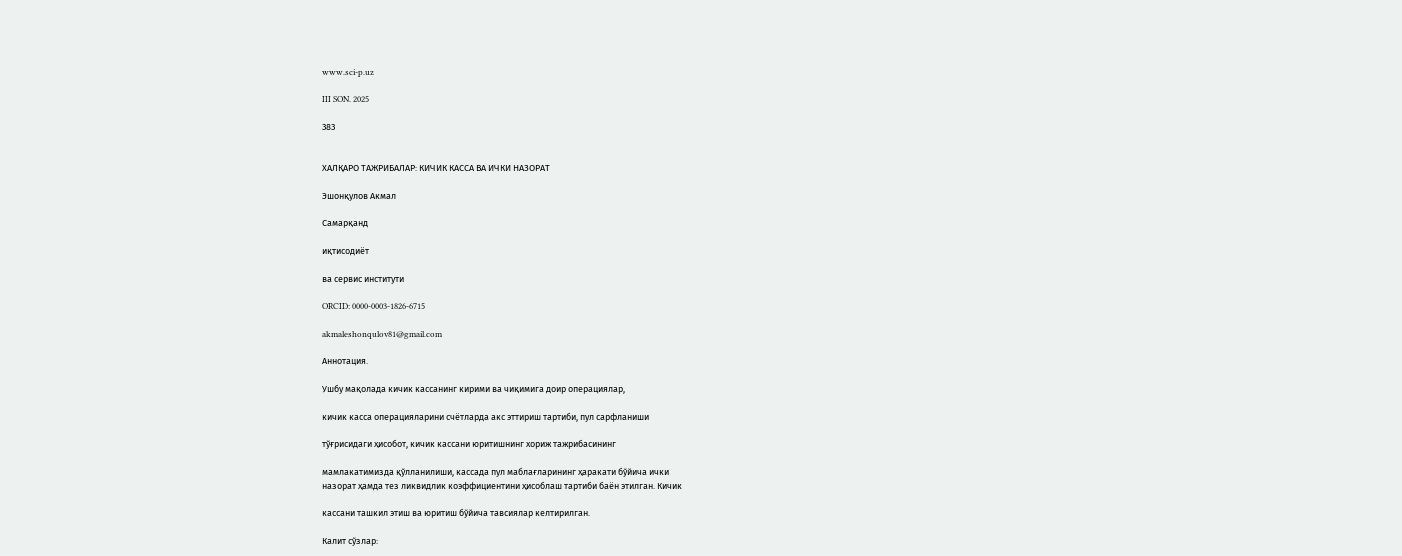www.sci-p.uz

III SON. 2025

383


ХАЛҚАРО ТАЖРИБАЛАР: КИЧИК КАССА ВА ИЧКИ НАЗОРАТ

Эшонқулов Акмал

Самарқанд

иқтисодиёт

ва сервис институти

ORCID: 0000-0003-1826-6715

akmaleshonqulov81@gmail.com

Аннотация.

Ушбу мақолада кичик кассанинг кирими ва чиқимига доир операциялар,

кичик касса операцияларини счётларда акс эттириш тартиби, пул сарфланиши

тўғрисидаги ҳисобот, кичик кассани юритишнинг хориж тажрибасининг

мамлакатимизда қўлланилиши, кассада пул маблағларининг ҳаракати бўйича ички
назорат ҳамда тез ликвидлик коэффициентини ҳисоблаш тартиби баён этилган. Кичик

кассани ташкил этиш ва юритиш бўйича тавсиялар келтирилган.

Калит сўзлар: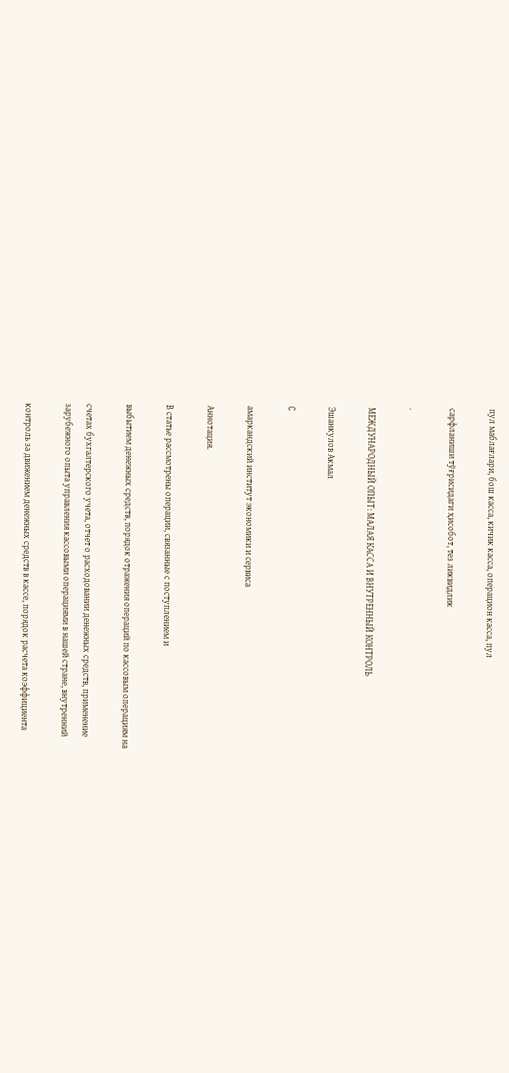пул маблағлари, бош касса, кичик касса, операцион касса, пул

сарфланиши тўғрисидаги ҳисобот, тез ликвидлик

.

МЕЖДУНАРОДНЫЙ ОПЫТ: МАЛАЯ КАССА И ВНУТРЕННЫЙ КОНТРОЛЬ

Эшанкулов Акмал

C

амаркандский институт экономики и сервиса

Аннотация.

В статье рассмотрены операции, связанные с поступлением и

выбытием денежных средств, порядок отражения операций по кассовым операциям на

счетах бухгалтерского учета, отчет о расходовании денежных средств, применение
зарубежного опыта управления кассовыми операциями в нашей стране, внутренний

контроль за движением денежных средств в кассе, порядок расчета коэффициента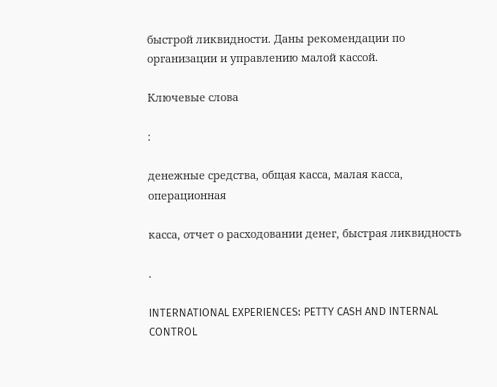быстрой ликвидности. Даны рекомендации по организации и управлению малой кассой.

Ключевые слова

:

денежные средства, общая касса, малая касса, операционная

касса, отчет о расходовании денег, быстрая ликвидность

.

INTERNATIONAL EXPERIENCES: PETTY CASH AND INTERNAL CONTROL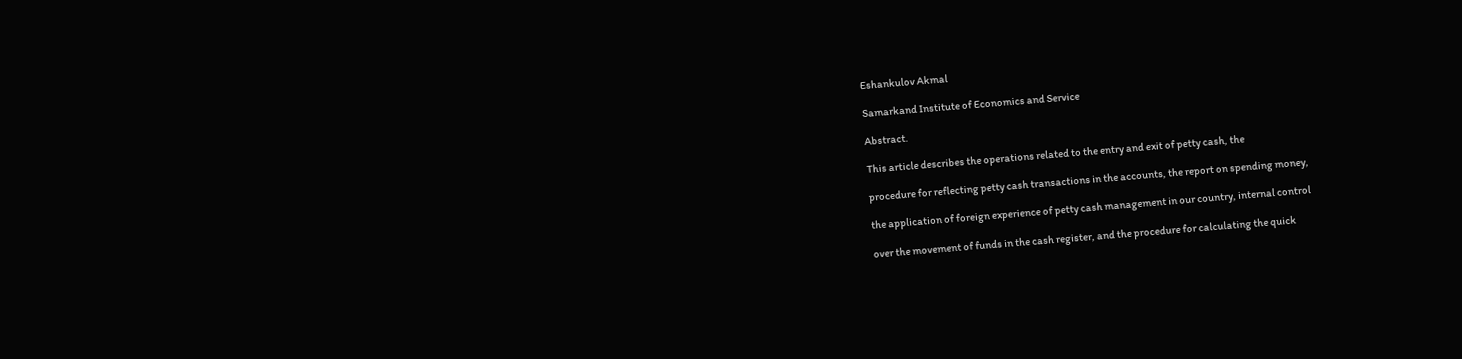Eshankulov Akmal

Samarkand Institute of Economics and Service

Abstract.

This article describes the operations related to the entry and exit of petty cash, the

procedure for reflecting petty cash transactions in the accounts, the report on spending money,

the application of foreign experience of petty cash management in our country, internal control

over the movement of funds in the cash register, and the procedure for calculating the quick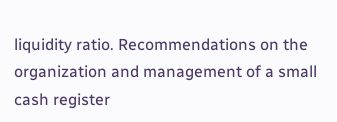liquidity ratio. Recommendations on the organization and management of a small cash register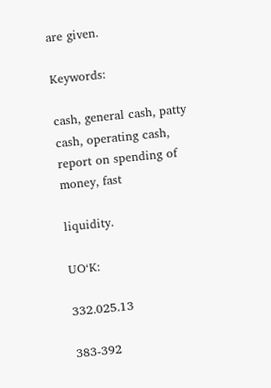are given.

Keywords:

cash, general cash, patty cash, operating cash, report on spending of money, fast

liquidity.

UOʻK:

332.025.13

383-392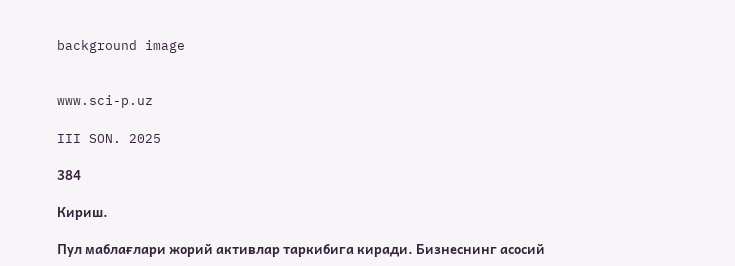background image


www.sci-p.uz

III SON. 2025

384

Кириш.

Пул маблағлари жорий активлар таркибига киради. Бизнеснинг асосий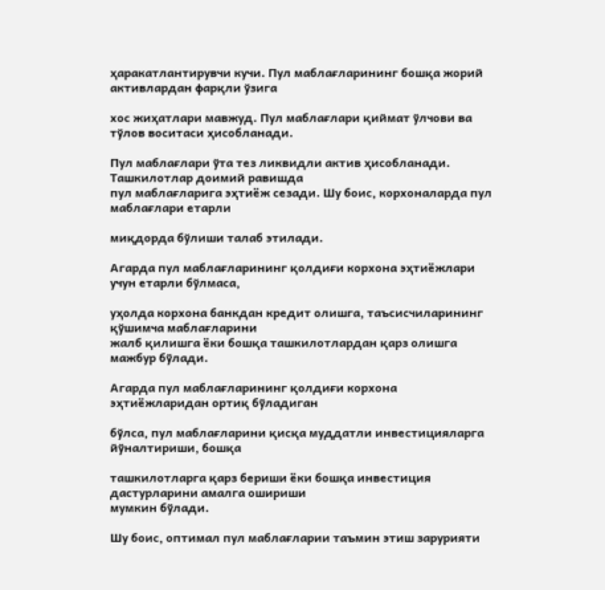ҳаракатлантирувчи кучи. Пул маблағларининг бошқа жорий активлардан фарқли ўзига

хос жиҳатлари мавжуд. Пул маблағлари қиймат ўлчови ва тўлов воситаси ҳисобланади.

Пул маблағлари ўта тез ликвидли актив ҳисобланади. Ташкилотлар доимий равишда
пул маблағларига эҳтиёж сезади. Шу боис, корхоналарда пул маблағлари етарли

миқдорда бўлиши талаб этилади.

Агарда пул маблағларининг қолдиғи корхона эҳтиёжлари учун етарли бўлмаса,

уҳолда корхона банкдан кредит олишга, таъсисчиларининг қўшимча маблағларини
жалб қилишга ёки бошқа ташкилотлардан қарз олишга мажбур бўлади.

Агарда пул маблағларининг қолдиғи корхона эҳтиёжларидан ортиқ бўладиган

бўлса, пул маблағларини қисқа муддатли инвестицияларга йўналтириши, бошқа

ташкилотларга қарз бериши ёки бошқа инвестиция дастурларини амалга ошириши
мумкин бўлади.

Шу боис, оптимал пул маблағларии таъмин этиш зарурияти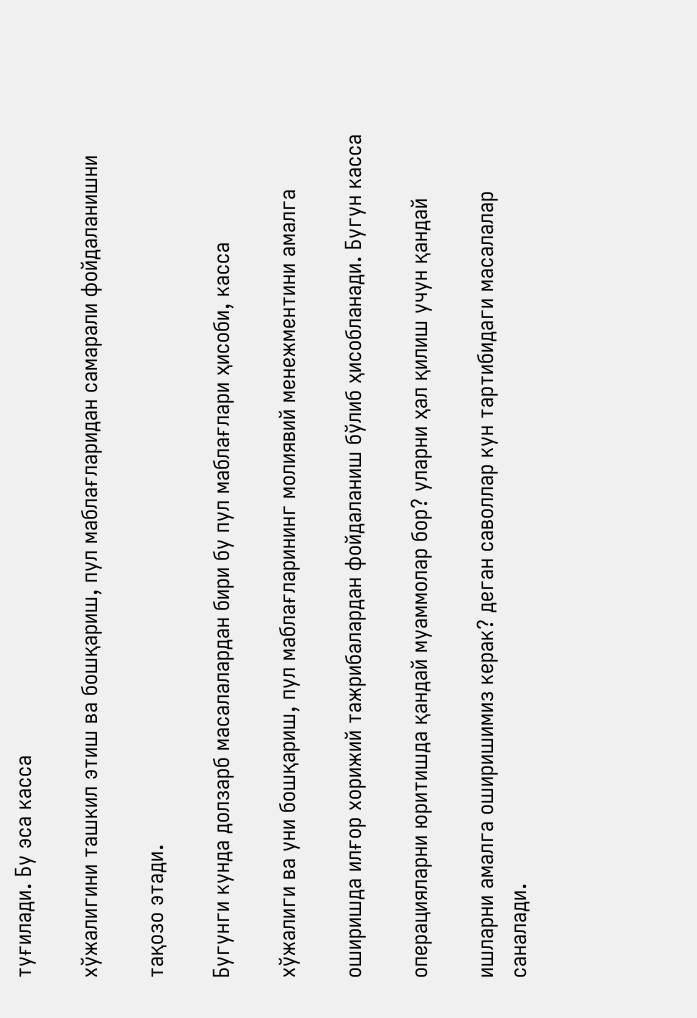туғилади. Бу эса касса

хўжалигини ташкил этиш ва бошқариш, пул маблағларидан самарали фойдаланишни

тақозо этади.

Бугунги кунда долзарб масалалардан бири бу пул маблағлари ҳисоби, касса

хўжалиги ва уни бошқариш, пул маблағларининг молиявий менежментини амалга

оширишда илғор хорижий тажрибалардан фойдаланиш бўлиб ҳисобланади. Бугун касса

операцияларни юритишда қандай муаммолар бор? уларни ҳал қилиш учун қандай

ишларни амалга оширишимиз керак? деган саволлар кун тартибидаги масалалар
саналади.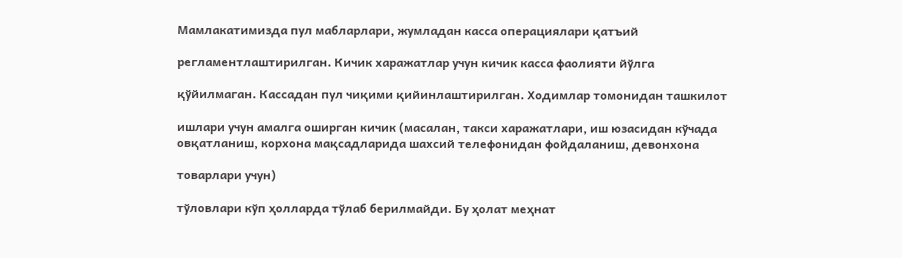Мамлакатимизда пул мабларлари, жумладан касса операциялари қатъий

регламентлаштирилган. Кичик харажатлар учун кичик касса фаолияти йўлга

қўйилмаган. Кассадан пул чиқими қийинлаштирилган. Ходимлар томонидан ташкилот

ишлари учун амалга оширган кичик (масалан, такси харажатлари, иш юзасидан кўчада
овқатланиш, корхона мақсадларида шахсий телефонидан фойдаланиш, девонхона

товарлари учун)

тўловлари кўп ҳолларда тўлаб берилмайди. Бу ҳолат меҳнат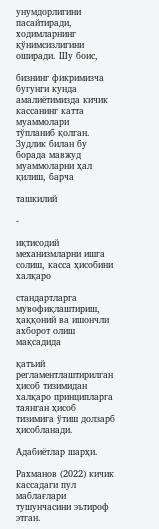унумдорлигини пасайтиради, ходимларнинг қўнимсизлигини оширади. Шу боис,

бизнинг фикримизча бугунги кунда амалиётимизда кичик кассанинг катта муаммолари
тўпланиб қолган. Зудлик билан бу борада мавжуд муаммоларни ҳал қилиш, барча

ташкилий

-

иқтисодий механизмларни ишга солиш, касса ҳисобини халқаро

стандартларга мувофиқлаштириш, ҳаққоний ва ишончли ахборот олиш мақсадида

қатъий регламентлаштирилган ҳисоб тизимидан халқаро принципларга таянган ҳисоб
тизимига ўтиш долзарб ҳисобланади.

Адабиётлар шарҳи.

Рахманов (2022) кичик кассадаги пул маблағлари тушунчасини эътироф этган.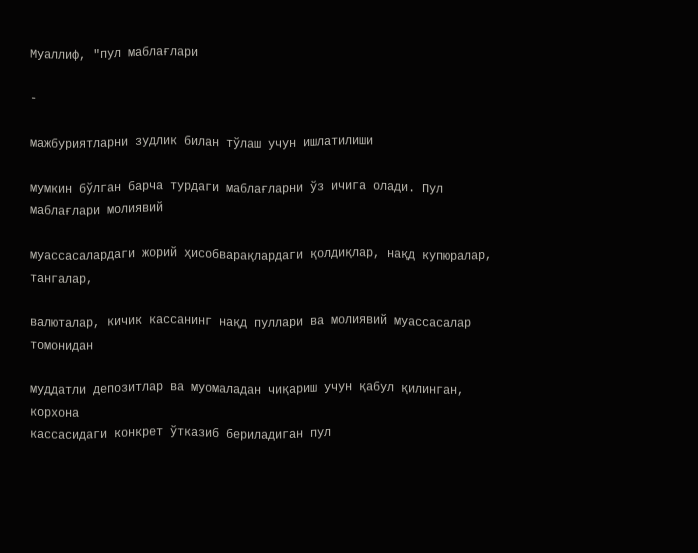Муаллиф, "пул маблағлари

-

мажбуриятларни зудлик билан тўлаш учун ишлатилиши

мумкин бўлган барча турдаги маблағларни ўз ичига олади. Пул маблағлари молиявий

муассасалардаги жорий ҳисобварақлардаги қолдиқлар, нақд купюралар, тангалар,

валюталар, кичик кассанинг нақд пуллари ва молиявий муассасалар томонидан

муддатли депозитлар ва муомаладан чиқариш учун қабул қилинган, корхона
кассасидаги конкрет ўтказиб бериладиган пул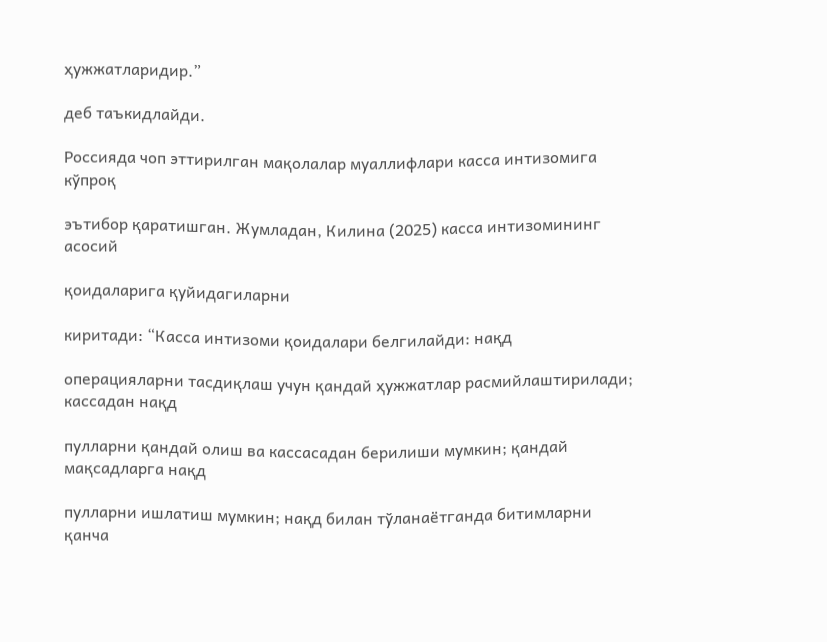ҳужжатларидир.”

деб таъкидлайди.

Россияда чоп эттирилган мақолалар муаллифлари касса интизомига кўпроқ

эътибор қаратишган. Жумладан, Килина (2025) касса интизомининг асосий

қоидаларига қуйидагиларни

киритади: “Касса интизоми қоидалари белгилайди: нақд

операцияларни тасдиқлаш учун қандай ҳужжатлар расмийлаштирилади; кассадан нақд

пулларни қандай олиш ва кассасадан берилиши мумкин; қандай мақсадларга нақд

пулларни ишлатиш мумкин; нақд билан тўланаётганда битимларни қанча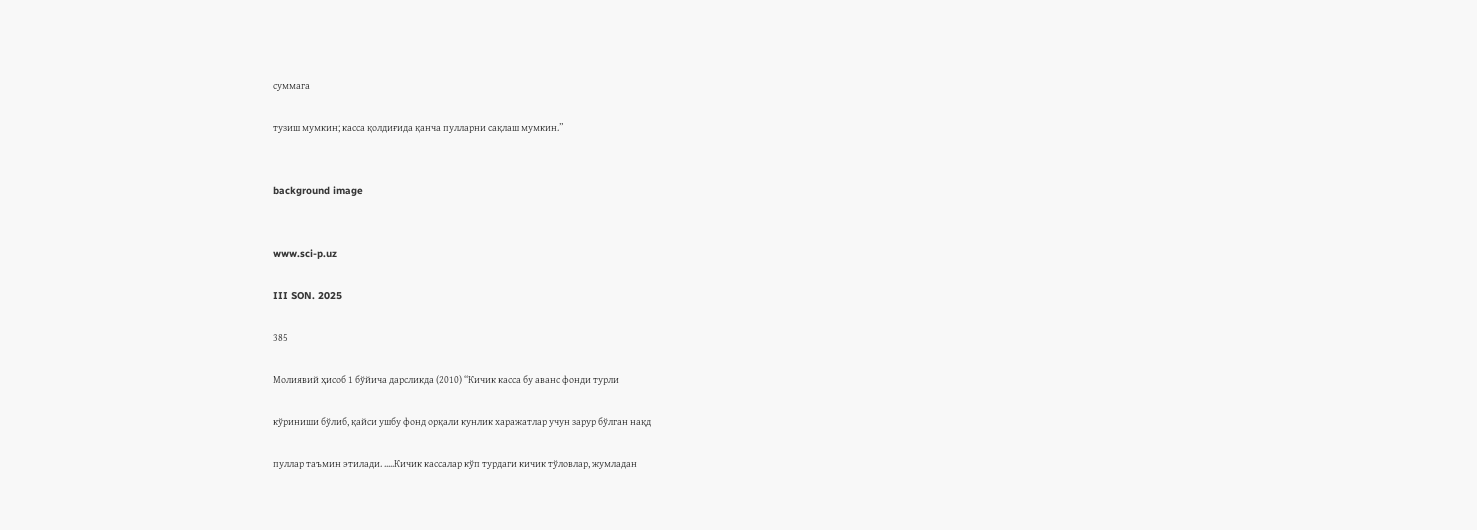суммага

тузиш мумкин; касса қолдиғида қанча пулларни сақлаш мумкин.”


background image


www.sci-p.uz

III SON. 2025

385

Молиявий ҳисоб 1 бўйича дарсликда (2010) “Кичик касса бу аванс фонди турли

кўриниши бўлиб, қайси ушбу фонд орқали кунлик харажатлар учун зарур бўлган нақд

пуллар таъмин этилади. .....Кичик кассалар кўп турдаги кичик тўловлар, жумладан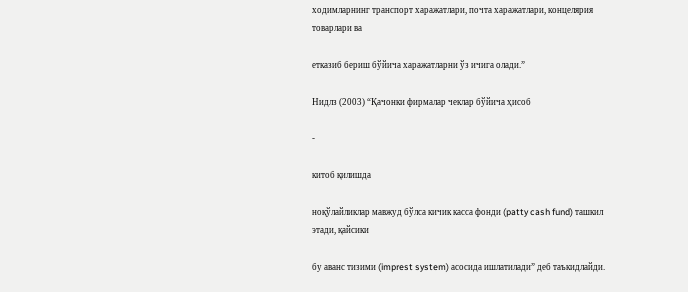ходимларнинг транспорт харажатлари, почта харажатлари, концелярия товарлари ва

етказиб бериш бўйича харажатларни ўз ичига олади.”

Нидлз (2003) “Қачонки фирмалар чеклар бўйича ҳисоб

-

китоб қилишда

ноқўлайликлар мавжуд бўлса кичик касса фонди (patty cash fund) ташкил этади, қайсики

бу аванс тизими (imprest system) асосида ишлатилади” деб таъкидлайди.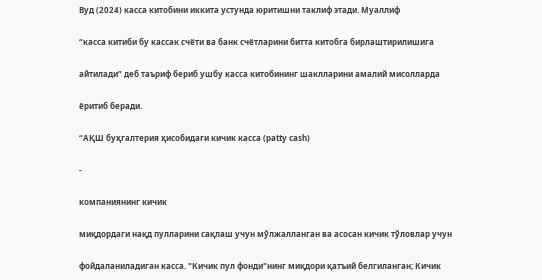Вуд (2024) касса китобини иккита устунда юритишни таклиф этади. Муаллиф

“касса китиби бу кассак счёти ва банк счётларини битта китобга бирлаштирилишига

айтилади” деб таъриф бериб ушбу касса китобининг шаклларини амалий мисолларда

ёритиб беради.

“AҚШ буҳгaлтерия ҳисобидaги кичик кaссa (patty cash)

-

компаниянинг кичик

миқдордаги нақд пулларини сақлаш учун мўлжалланган ва асосан кичик тўловлар учун

фойдаланиладиган касса. "Кичик пул фонди"нинг миқдори қатъий белгиланган; Кичик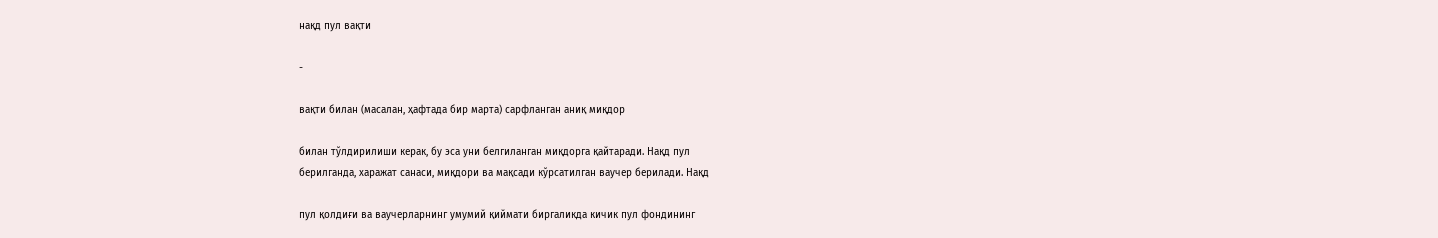нақд пул вақти

-

вақти билан (масалан, ҳафтада бир марта) сарфланган аниқ миқдор

билан тўлдирилиши керак, бу эса уни белгиланган миқдорга қайтаради. Нақд пул
берилганда, харажат санаси, миқдори ва мақсади кўрсатилган ваучер берилади. Нақд

пул қолдиғи ва ваучерларнинг умумий қиймати биргаликда кичик пул фондининг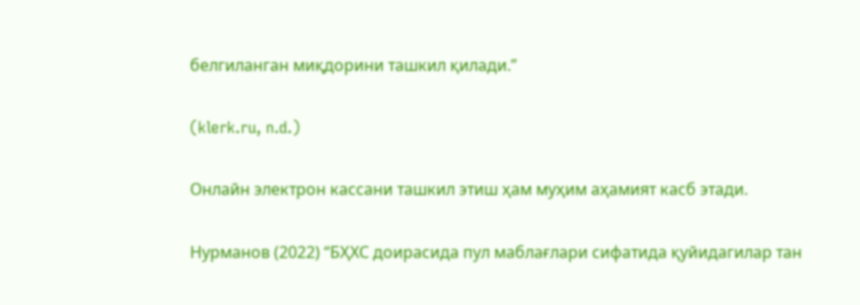белгиланган миқдорини ташкил қилади.”

(klerk.ru, n.d.)

Онлайн электрон кассани ташкил этиш ҳам муҳим аҳамият касб этади.

Нурманов (2022) “БҲХС доирасида пул маблағлари сифатида қуйидагилар тан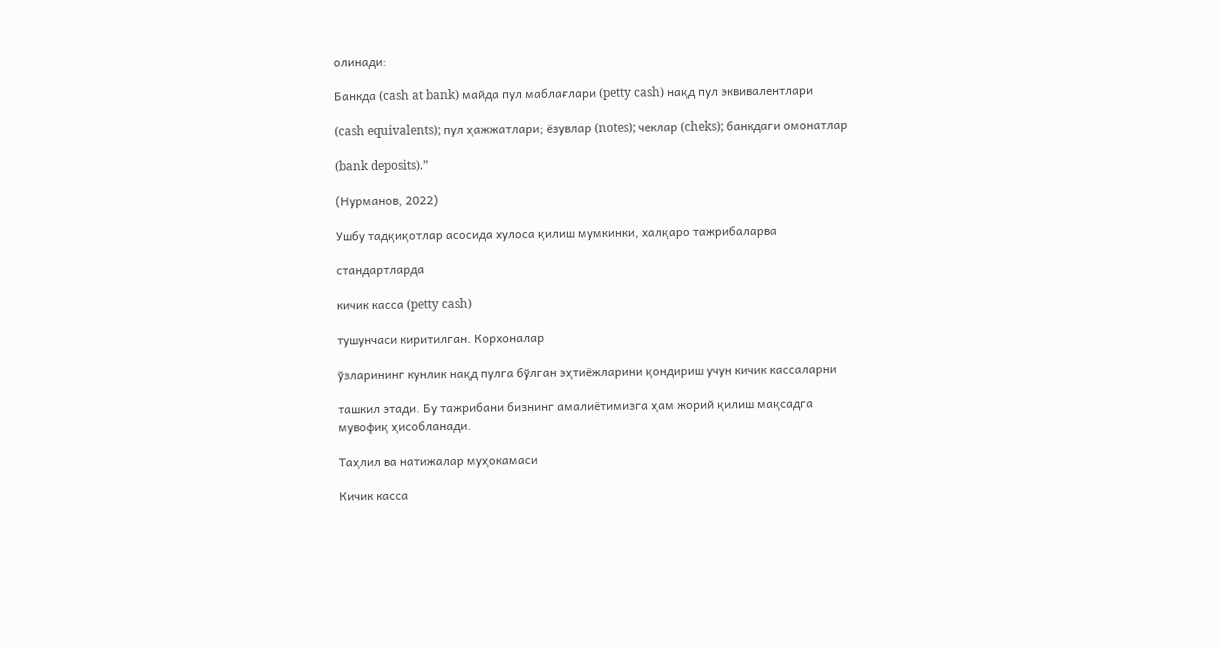олинади:

Банкда (cash at bank) майда пул маблағлари (petty cash) нақд пул эквивалентлари

(cash equivalents); пул ҳажжатлари; ёзувлар (notes); чеклар (cheks); банкдаги омонатлар

(bank deposits).”

(Нурманов, 2022)

Ушбу тадқиқотлар асосида хулоса қилиш мумкинки, халқаро тажрибаларва

стандартларда

кичик касса (petty cash)

тушунчаси киритилган. Корхоналар

ўзларининг кунлик нақд пулга бўлган эҳтиёжларини қондириш учун кичик кассаларни

ташкил этади. Бу тажрибани бизнинг амалиётимизга ҳам жорий қилиш мақсадга
мувофиқ ҳисобланади.

Таҳлил ва натижалар муҳокамаси

Кичик касса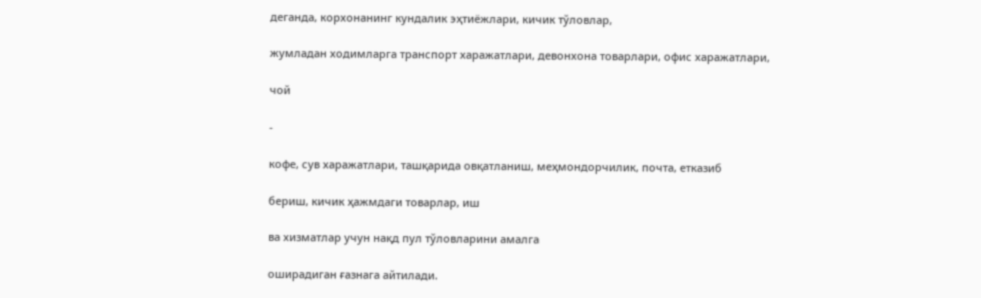деганда, корхонанинг кундалик эҳтиёжлари, кичик тўловлар,

жумладан ходимларга транспорт харажатлари, девонхона товарлари, офис харажатлари,

чой

-

кофе, сув харажатлари, ташқарида овқатланиш, меҳмондорчилик, почта, етказиб

бериш, кичик ҳажмдаги товарлар, иш

ва хизматлар учун нақд пул тўловларини амалга

оширадиган ғазнага айтилади.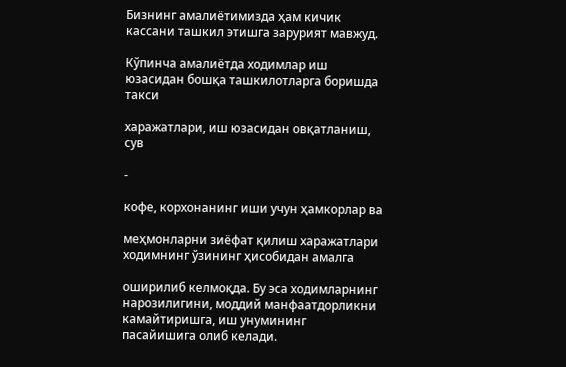Бизнинг амалиётимизда ҳам кичик кассани ташкил этишга зарурият мавжуд.

Кўпинча амалиётда ходимлар иш юзасидан бошқа ташкилотларга боришда такси

харажатлари, иш юзасидан овқатланиш, сув

-

кофе, корхонанинг иши учун ҳамкорлар ва

меҳмонларни зиёфат қилиш харажатлари ходимнинг ўзининг ҳисобидан амалга

оширилиб келмоқда. Бу эса ходимларнинг нарозилигини, моддий манфаатдорликни
камайтиришга, иш унумининг пасайишига олиб келади.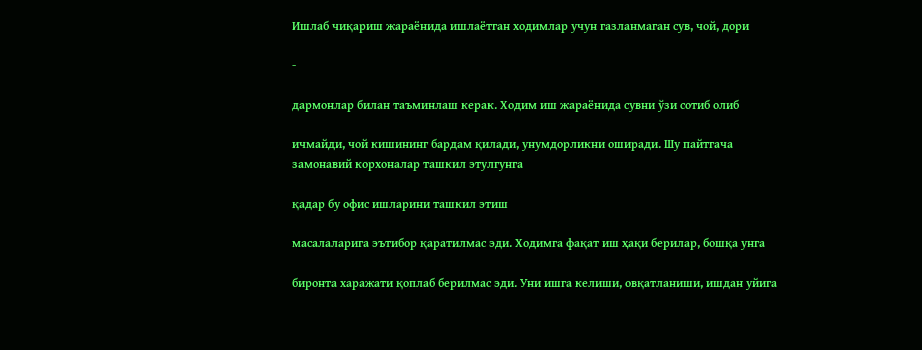Ишлаб чиқариш жараёнида ишлаётган ходимлар учун газланмаган сув, чой, дори

-

дармонлар билан таъминлаш керак. Ходим иш жараёнида сувни ўзи сотиб олиб

ичмайди, чой кишининг бардам қилади, унумдорликни оширади. Шу пайтгача
замонавий корхоналар ташкил этулгунга

қадар бу офис ишларини ташкил этиш

масалаларига эътибор қаратилмас эди. Ходимга фақат иш ҳақи берилар, бошқа унга

биронта харажати қоплаб берилмас эди. Уни ишга келиши, овқатланиши, ишдан уйига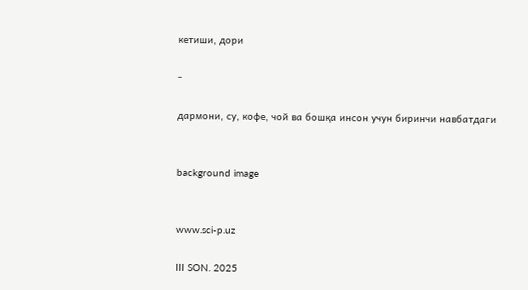кетиши, дори

-

дармони, су, кофе, чой ва бошқа инсон учун биринчи навбатдаги


background image


www.sci-p.uz

III SON. 2025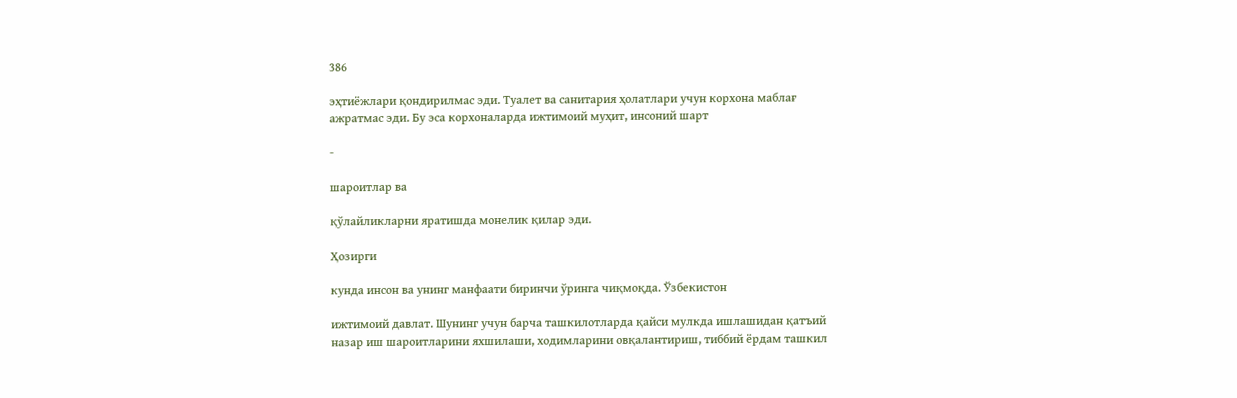386

эҳтиёжлари қондирилмас эди. Туалет ва санитария ҳолатлари учун корхона маблағ
ажратмас эди. Бу эса корхоналарда ижтимоий муҳит, инсоний шарт

-

шароитлар ва

қўлайликларни яратишда монелик қилар эди.

Ҳозирги

кунда инсон ва унинг манфаати биринчи ўринга чиқмоқда. Ўзбекистон

ижтимоий давлат. Шунинг учун барча ташкилотларда қайси мулкда ишлашидан қатъий
назар иш шароитларини яхшилаши, ходимларини овқалантириш, тиббий ёрдам ташкил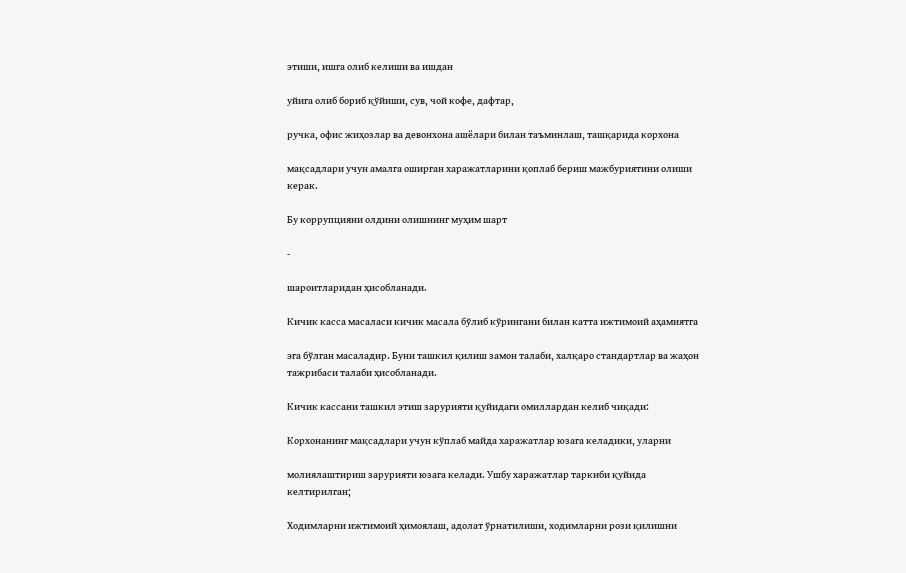этиши, ишга олиб келиши ва ишдан

уйига олиб бориб қўйиши, сув, чой кофе, дафтар,

ручка, офис жиҳозлар ва девонхона ашёлари билан таъминлаш, ташқарида корхона

мақсадлари учун амалга оширган харажатларини қоплаб бериш мажбуриятини олиши
керак.

Бу коррупцияни олдини олишнинг муҳим шарт

-

шароитларидан ҳисобланади.

Кичик касса масаласи кичик масала бўлиб кўрингани билан катта ижтимоий аҳамиятга

эга бўлган масаладир. Буни ташкил қилиш замон талаби, халқаро стандартлар ва жаҳон
тажрибаси талаби ҳисобланади.

Кичик кассани ташкил этиш зарурияти қуйидаги омиллардан келиб чиқади:

Корхонанинг мақсадлари учун кўплаб майда харажатлар юзага келадики, уларни

молиялаштириш зарурияти юзага келади. Ушбу харажатлар таркиби қуйида
келтирилган;

Ходимларни ижтимоий ҳимоялаш, адолат ўрнатилиши, ходимларни рози қилишни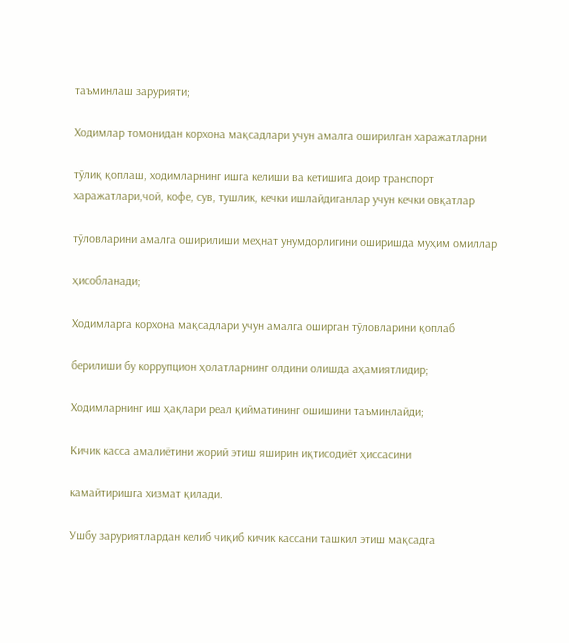таъминлаш зарурияти;

Ходимлар томонидан корхона мақсадлари учун амалга оширилган харажатларни

тўлиқ қоплаш, ходимларнинг ишга келиши ва кетишига доир транспорт
харажатлари,чой, кофе, сув, тушлик, кечки ишлайдиганлар учун кечки овқатлар

тўловларини амалга оширилиши меҳнат унумдорлигини оширишда муҳим омиллар

ҳисобланади;

Ходимларга корхона мақсадлари учун амалга оширган тўловларини қоплаб

берилиши бу коррупцион ҳолатларнинг олдини олишда аҳамиятлидир;

Ходимларнинг иш ҳақлари реал қийматининг ошишини таъминлайди;

Кичик касса амалиётини жорий этиш яширин иқтисодиёт ҳиссасини

камайтиришга хизмат қилади.

Ушбу заруриятлардан келиб чиқиб кичик кассани ташкил этиш мақсадга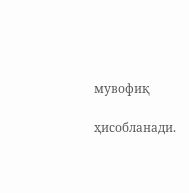мувофиқ

ҳисобланади.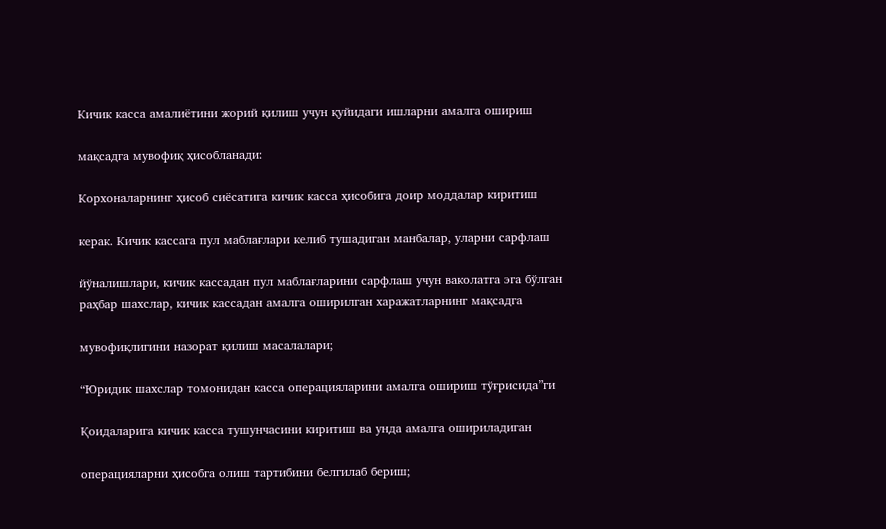Кичик касса амалиётини жорий қилиш учун қуйидаги ишларни амалга ошириш

мақсадга мувофиқ ҳисобланади:

Корхоналарнинг ҳисоб сиёсатига кичик касса ҳисобига доир моддалар киритиш

керак. Кичик кассага пул маблағлари келиб тушадиган манбалар, уларни сарфлаш

йўналишлари, кичик кассадан пул маблағларини сарфлаш учун ваколатга эга бўлган
раҳбар шахслар, кичик кассадан амалга оширилган харажатларнинг мақсадга

мувофиқлигини назорат қилиш масалалари;

“Юридик шахслар томонидан касса операцияларини амалга ошириш тўғрисида”ги

Қоидаларига кичик касса тушунчасини киритиш ва унда амалга ошириладиган

операцияларни ҳисобга олиш тартибини белгилаб бериш;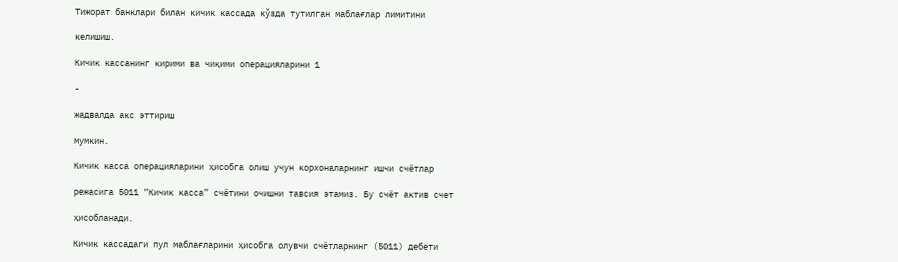Тижорат банклари билан кичик кассада кўзда тутилган маблағлар лимитини

келишиш.

Кичик кассанинг кирими ва чиқими операцияларини 1

-

жадвалда акс эттириш

мумкин.

Кичик касса операцияларини ҳисобга олиш учун корхоналарнинг ишчи счётлар

режасига 5011 “Кичик касса” счётини очишни тавсия этамиз. Бу счёт актив счет

ҳисобланади.

Кичик кассадаги пул маблағларини ҳисобга олувчи счётларнинг (5011) дебети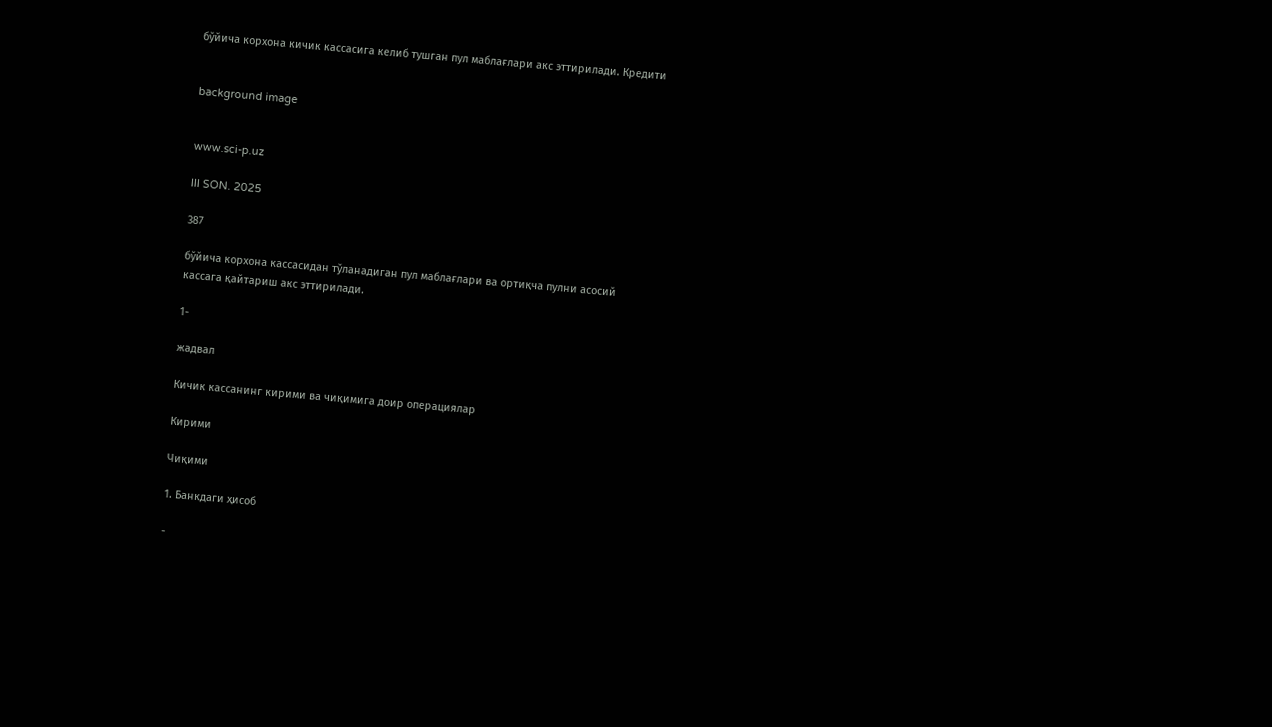бўйича корхона кичик кассасига келиб тушган пул маблағлари акс эттирилади. Кредити


background image


www.sci-p.uz

III SON. 2025

387

бўйича корхона кассасидан тўланадиган пул маблағлари ва ортиқча пулни асосий
кассага қайтариш акс эттирилади.

1-

жадвал

Кичик кассанинг кирими ва чиқимига доир операциялар

Кирими

Чиқими

1. Банкдаги ҳисоб

-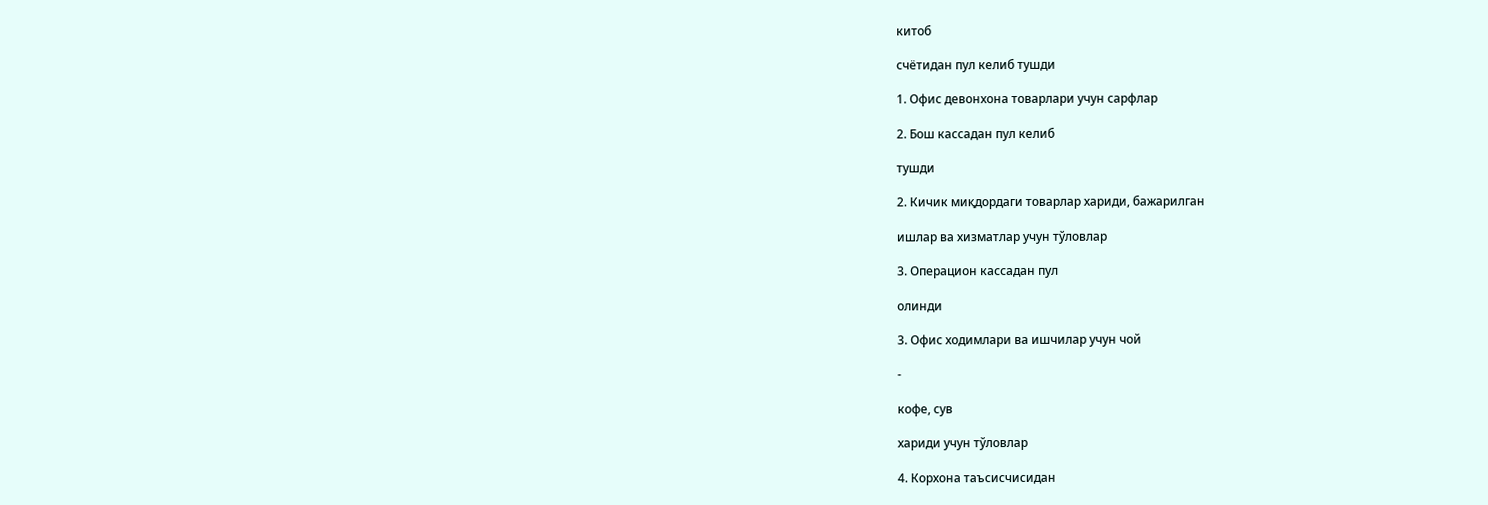китоб

счётидан пул келиб тушди

1. Офис девонхона товарлари учун сарфлар

2. Бош кассадан пул келиб

тушди

2. Кичик миқдордаги товарлар хариди, бажарилган

ишлар ва хизматлар учун тўловлар

3. Операцион кассадан пул

олинди

3. Офис ходимлари ва ишчилар учун чой

-

кофе, сув

хариди учун тўловлар

4. Корхона таъсисчисидан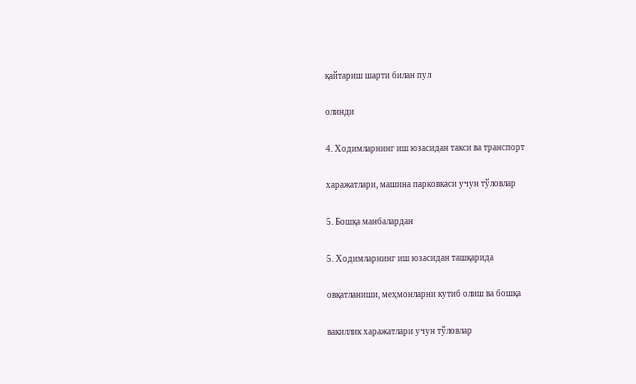қайтариш шарти билан пул

олинди

4. Ходимларнинг иш юзасидан такси ва транспорт

харажатлари, машина парковкаси учун тўловлар

5. Бошқа манбалардан

5. Ходимларнинг иш юзасидан ташқарида

овқатланиши, меҳмонларни кутиб олиш ва бошқа

вакиллик харажатлари учун тўловлар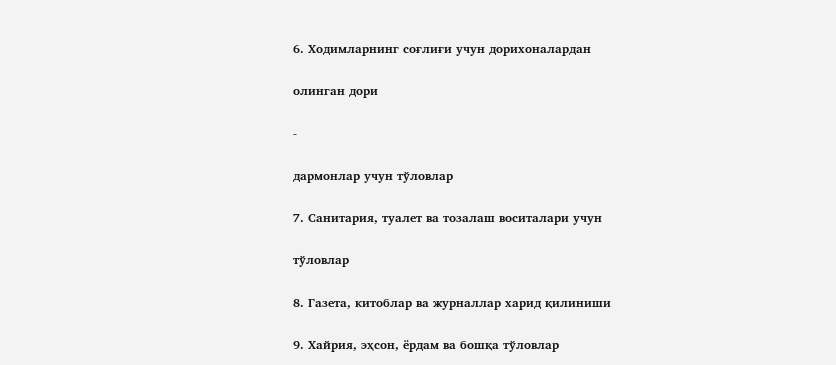6. Ходимларнинг соғлиғи учун дорихоналардан

олинган дори

-

дармонлар учун тўловлар

7. Санитария, туалет ва тозалаш воситалари учун

тўловлар

8. Газета, китоблар ва журналлар харид қилиниши

9. Хайрия, эҳсон, ёрдам ва бошқа тўловлар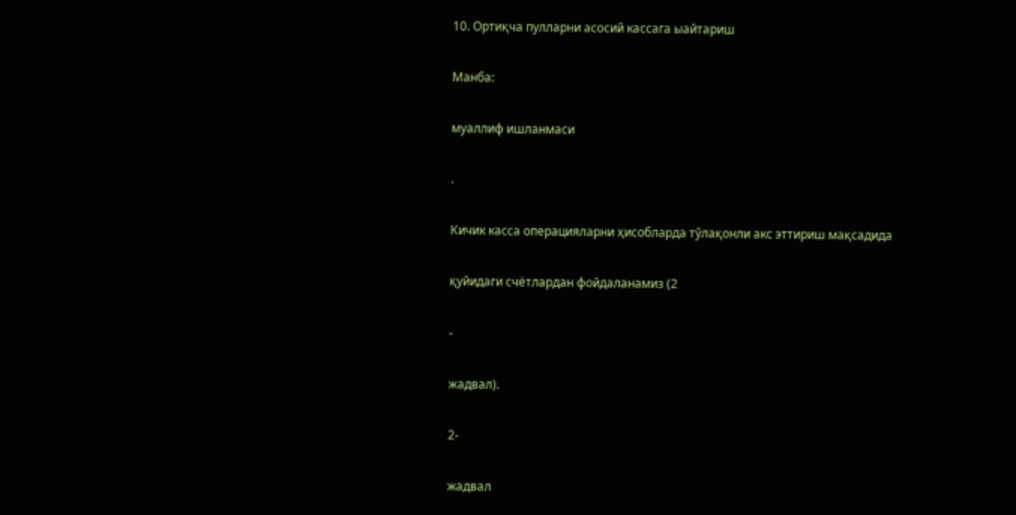10. Ортиқча пулларни асосий кассага ыайтариш

Манба:

муаллиф ишланмаси

.

Кичик касса операцияларни ҳисобларда тўлақонли акс эттириш мақсадида

қуйидаги счётлардан фойдаланамиз (2

-

жадвал).

2-

жадвал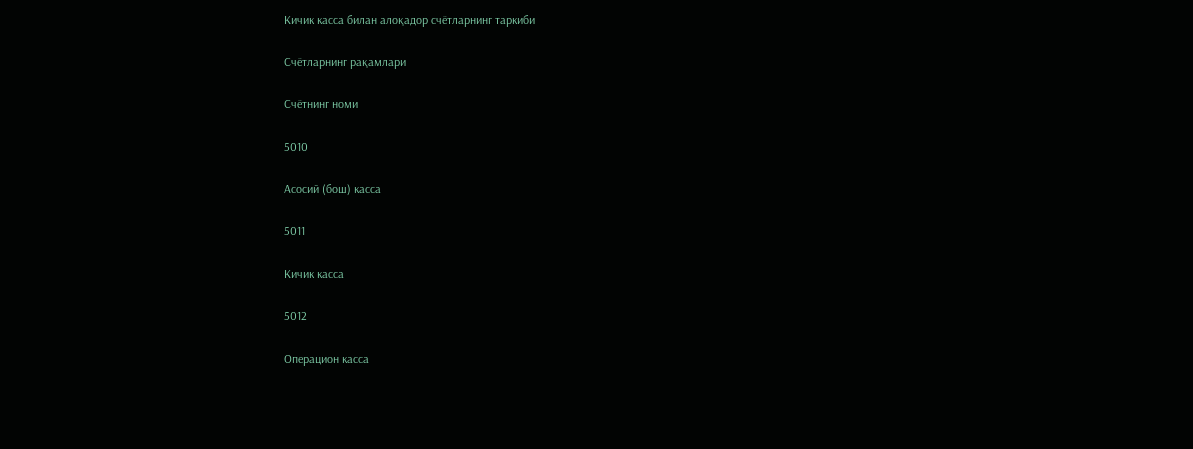Кичик касса билан алоқадор счётларнинг таркиби

Счётларнинг рақамлари

Счётнинг номи

5010

Асосий (бош) касса

5011

Кичик касса

5012

Операцион касса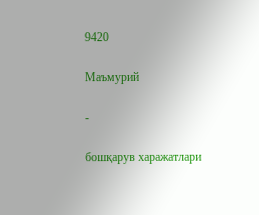9420

Маъмурий

-

бошқарув харажатлари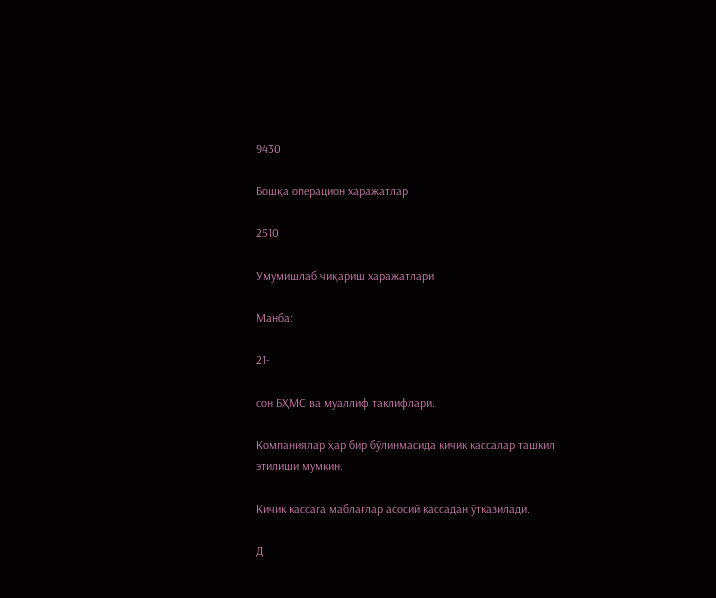9430

Бошқа операцион харажатлар

2510

Умумишлаб чиқариш харажатлари

Манба:

21-

сон БҲМС ва муаллиф таклифлари.

Компаниялар ҳар бир бўлинмасида кичик кассалар ташкил этилиши мумкин.

Кичик кассага маблағлар асосий кассадан ўтказилади.

Д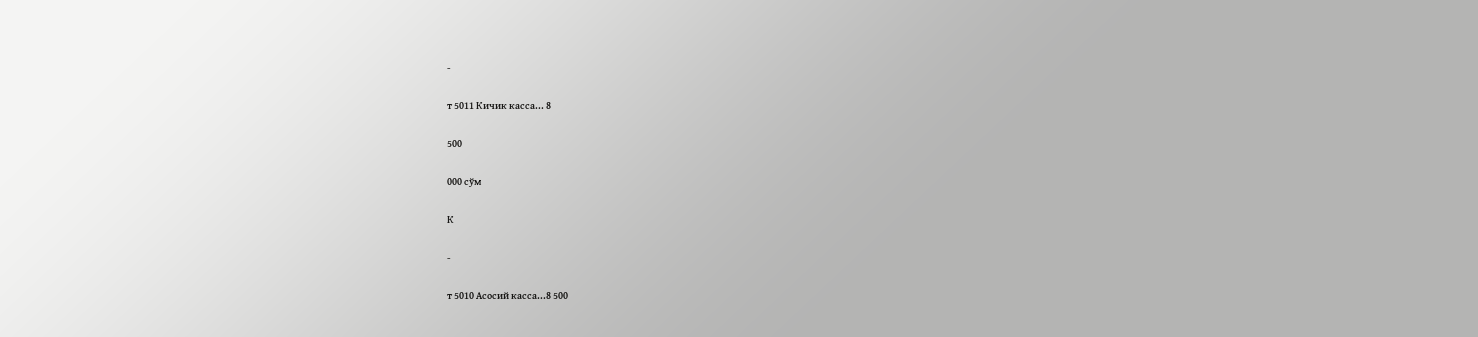-

т 5011 Кичик касса... 8

500

000 сўм

К

-

т 5010 Асосий касса...8 500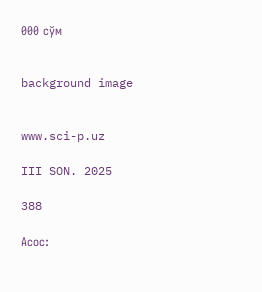000 сўм


background image


www.sci-p.uz

III SON. 2025

388

Асос: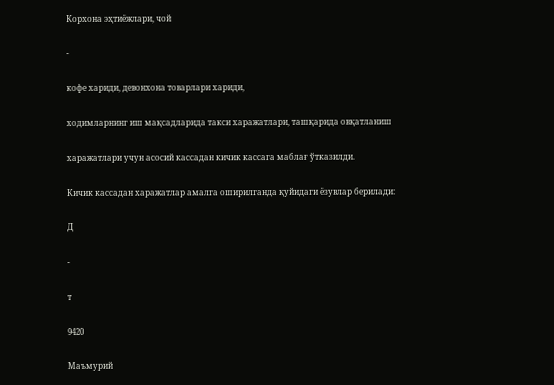Корхона эҳтиёжлари, чой

-

кофе хариди, девонхона товарлари хариди,

ходимларнинг иш мақсадларида такси харажатлари, ташқарида овқатланиш

харажатлари учун асосий кассадан кичик кассага маблағ ўтказилди.

Кичик кассадан харажатлар амалга оширилганда қуйидаги ёзувлар берилади:

Д

-

т

9420

Маъмурий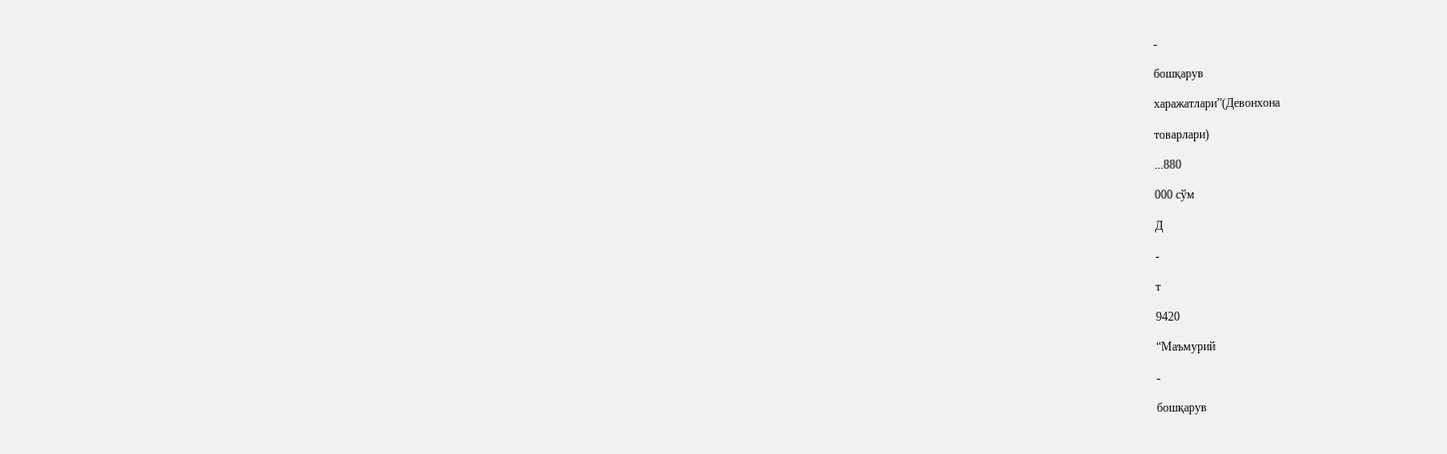-

бошқарув

харажатлари”(Девонхона

товарлари)

...880

000 сўм

Д

-

т

9420

“Маъмурий

-

бошқарув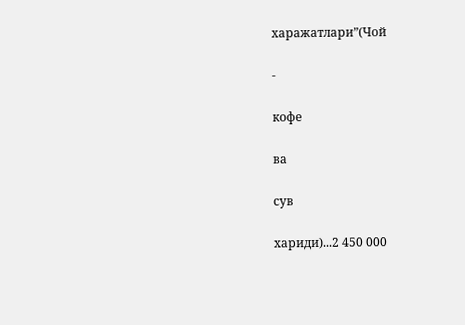харажатлари”(Чой

-

кофе

ва

сув

хариди)...2 450 000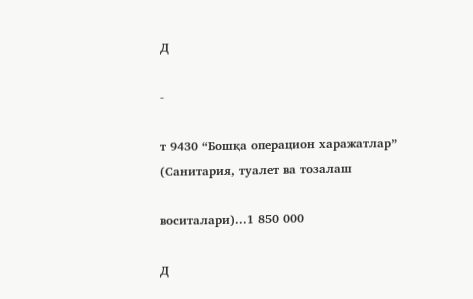Д

-

т 9430 “Бошқа операцион харажатлар” (Санитария, туалет ва тозалаш

воситалари)...1 850 000

Д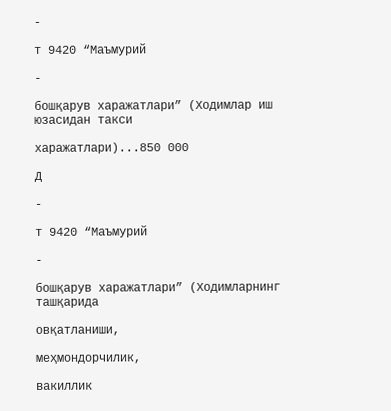-

т 9420 “Маъмурий

-

бошқарув харажатлари” (Ходимлар иш юзасидан такси

харажатлари)...850 000

Д

-

т 9420 “Маъмурий

-

бошқарув харажатлари” (Ходимларнинг ташқарида

овқатланиши,

меҳмондорчилик,

вакиллик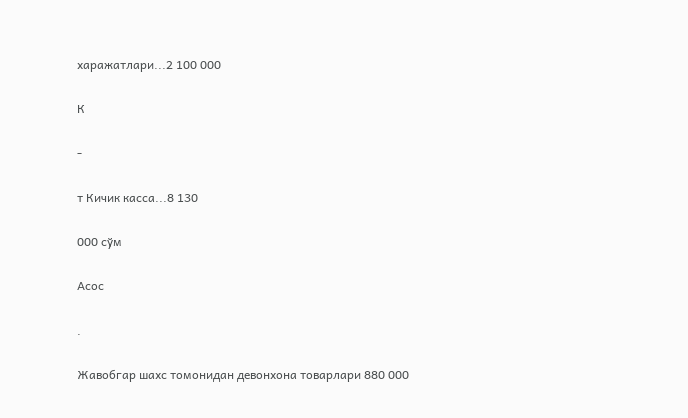харажатлари...2 100 000

К

-

т Кичик касса...8 130

000 сўм

Асос

.

Жавобгар шахс томонидан девонхона товарлари 880 000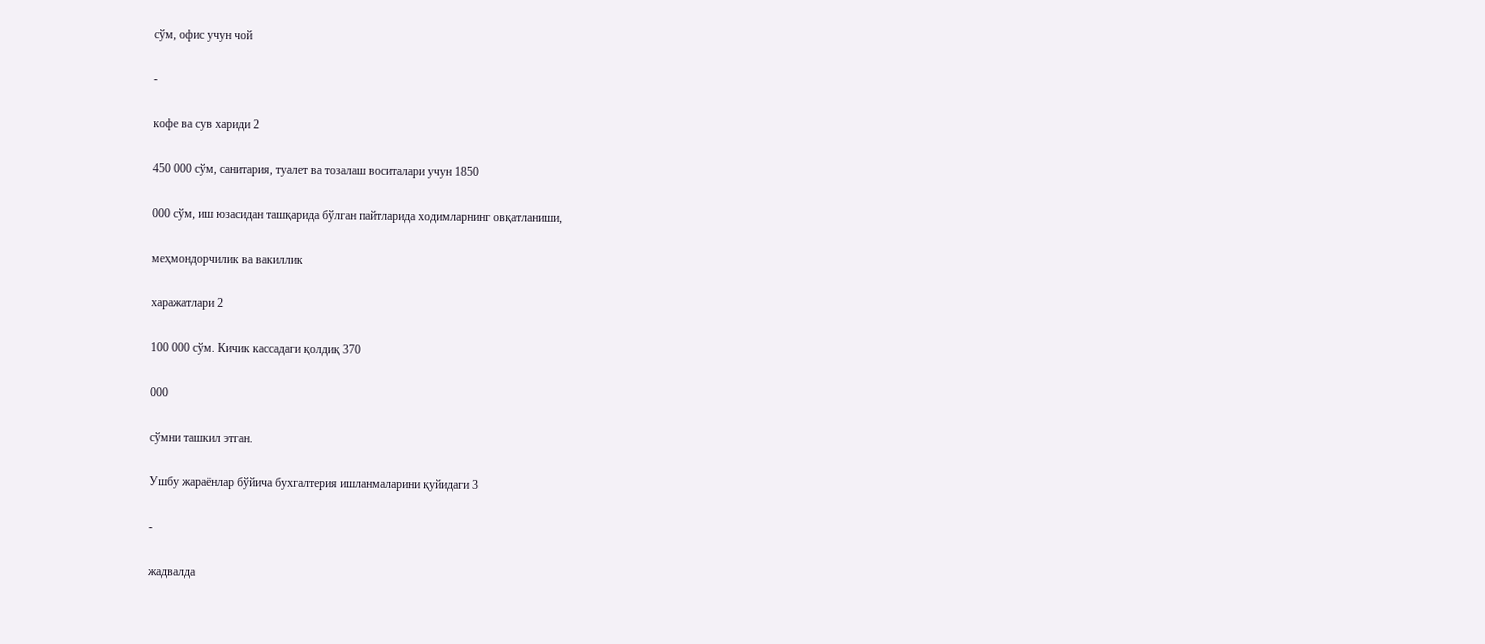сўм, офис учун чой

-

кофе ва сув хариди 2

450 000 сўм, санитария, туалет ва тозалаш воситалари учун 1850

000 сўм, иш юзасидан ташқарида бўлган пайтларида ходимларнинг овқатланиши,

меҳмондорчилик ва вакиллик

харажатлари 2

100 000 сўм. Кичик кассадаги қолдиқ 370

000

сўмни ташкил этган.

Ушбу жараёнлар бўйича бухгалтерия ишланмаларини қуйидаги 3

-

жадвалда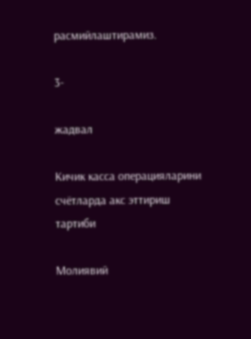расмийлаштирамиз.

3-

жадвал

Кичик касса операцияларини счётларда акс эттириш тартиби

Молиявий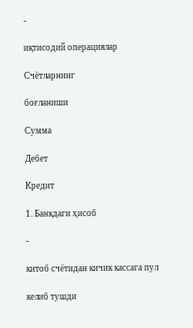-

иқтисодий операциялар

Счётларнинг

боғланиши

Сумма

Дебет

Кредит

1. Банкдаги ҳисоб

-

китоб счётидан кичик кассага пул

келиб тушди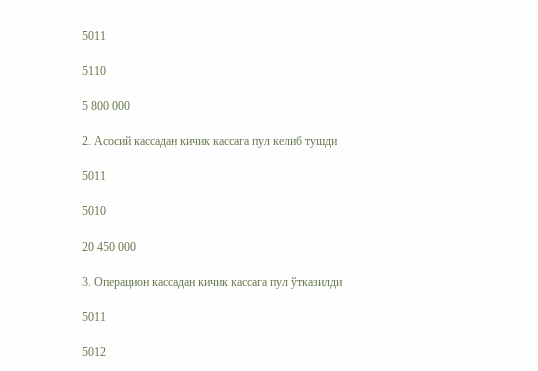5011

5110

5 800 000

2. Асосий кассадан кичик кассага пул келиб тушди

5011

5010

20 450 000

3. Операцион кассадан кичик кассага пул ўтказилди

5011

5012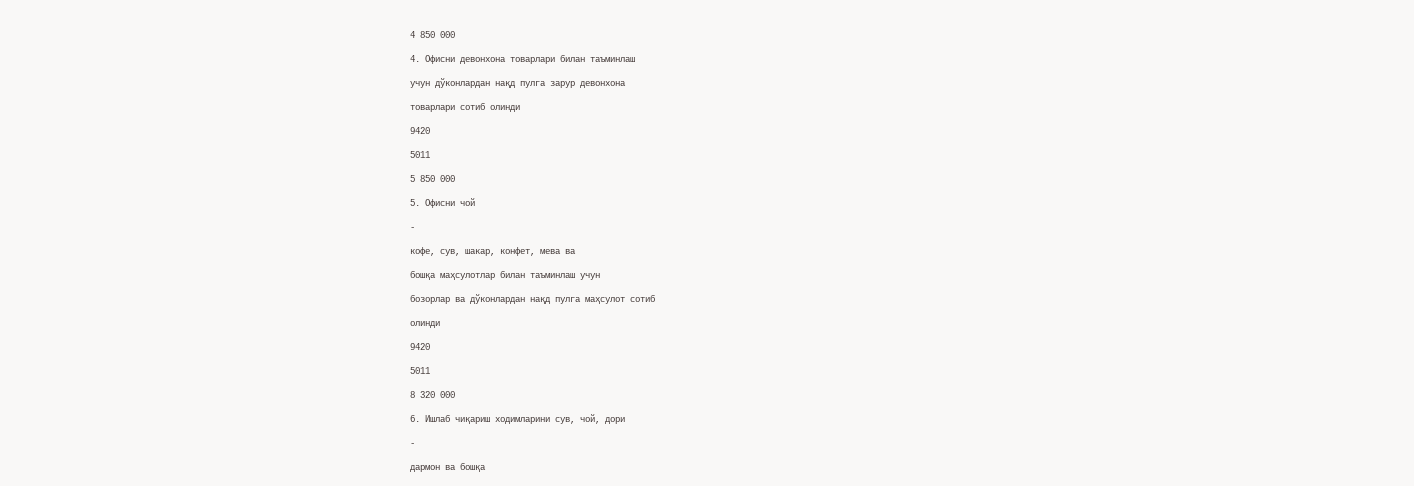4 850 000

4. Офисни девонхона товарлари билан таъминлаш

учун дўконлардан нақд пулга зарур девонхона

товарлари сотиб олинди

9420

5011

5 850 000

5. Офисни чой

-

кофе, сув, шакар, конфет, мева ва

бошқа маҳсулотлар билан таъминлаш учун

бозорлар ва дўконлардан нақд пулга маҳсулот сотиб

олинди

9420

5011

8 320 000

6. Ишлаб чиқариш ходимларини сув, чой, дори

-

дармон ва бошқа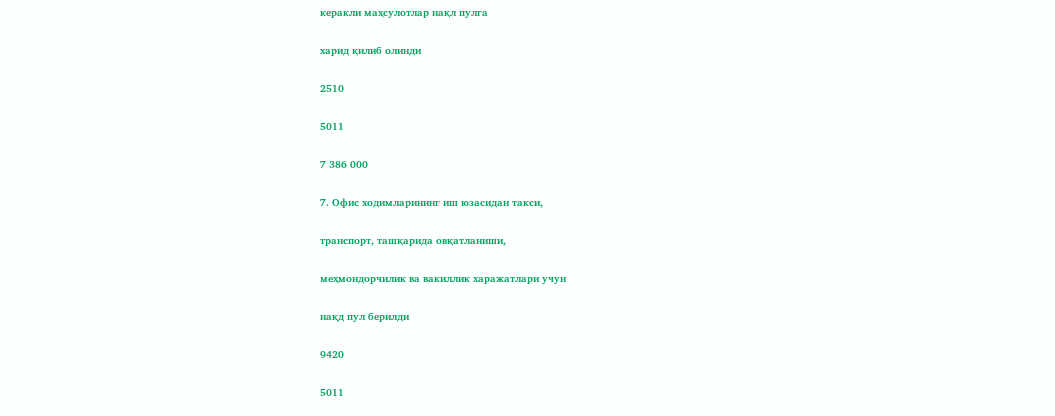керакли маҳсулотлар нақл пулга

харид қилиб олинди

2510

5011

7 386 000

7. Офис ходимларининг иш юзасидан такси,

транспорт, ташқарида овқатланиши,

меҳмондорчилик ва вакиллик харажатлари учун

нақд пул берилди

9420

5011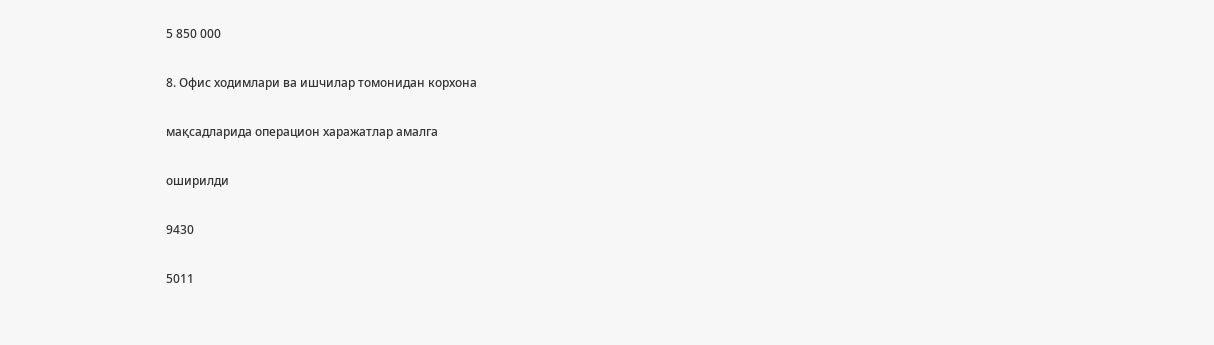5 850 000

8. Офис ходимлари ва ишчилар томонидан корхона

мақсадларида операцион харажатлар амалга

оширилди

9430

5011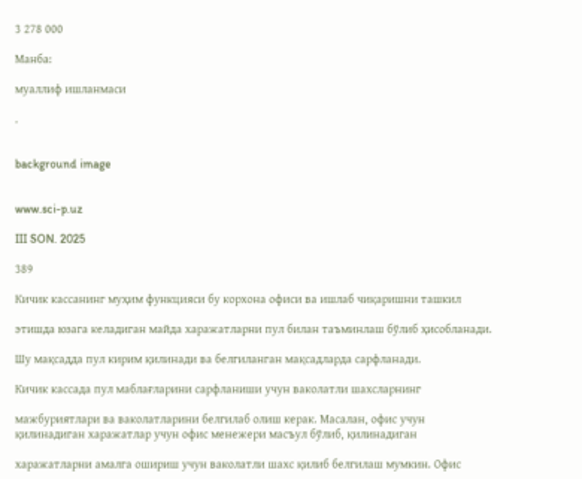3 278 000

Манба:

муаллиф ишланмаси

.


background image


www.sci-p.uz

III SON. 2025

389

Кичик кассанинг муҳим функцияси бу корхона офиси ва ишлаб чиқаришни ташкил

этишда юзага келадиган майда харажатларни пул билан таъминлаш бўлиб ҳисобланади.

Шу мақсадда пул кирим қилинади ва белгиланган мақсадларда сарфланади.

Кичик кассада пул маблағларини сарфланиши учун ваколатли шахсларнинг

мажбуриятлари ва ваколатларини белгилаб олиш керак. Масалан, офис учун
қилинадиган харажатлар учун офис менежери масъул бўлиб, қилинадиган

харажатларни амалга ошириш учун ваколатли шахс қилиб белгилаш мумкин. Офис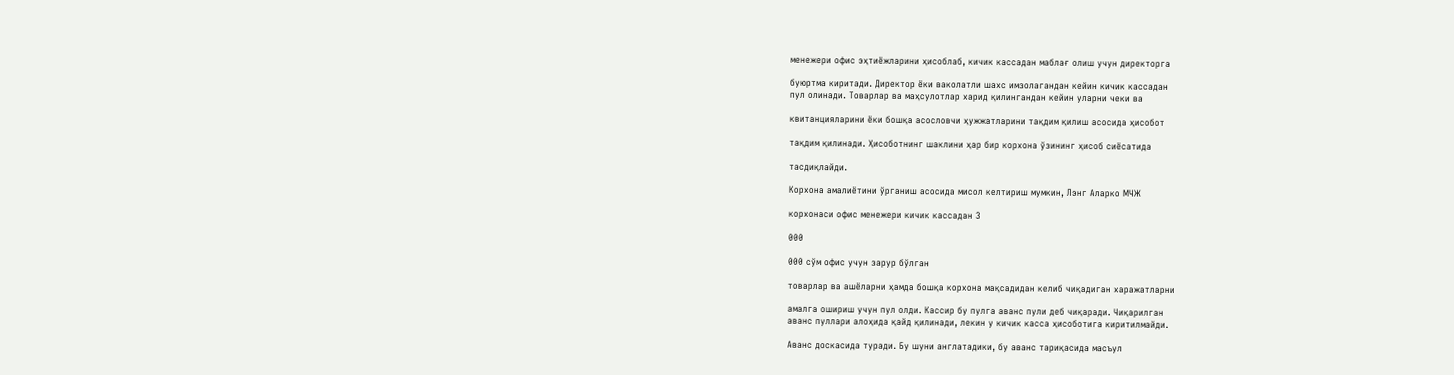менежери офис эҳтиёжларини ҳисоблаб, кичик кассадан маблағ олиш учун директорга

буюртма киритади. Директор ёки ваколатли шахс имзолагандан кейин кичик кассадан
пул олинади. Товарлар ва маҳсулотлар харид қилингандан кейин уларни чеки ва

квитанцияларини ёки бошқа асословчи ҳужжатларини тақдим қилиш асосида ҳисобот

тақдим қилинади. Ҳисоботнинг шаклини ҳар бир корхона ўзининг ҳисоб сиёсатида

тасдиқлайди.

Корхона амалиётини ўрганиш асосида мисол келтириш мумкин, Лэнг Аларко МЧЖ

корхонаси офис менежери кичик кассадан 3

000

000 сўм офис учун зарур бўлган

товарлар ва ашёларни ҳамда бошқа корхона мақсадидан келиб чиқадиган харажатларни

амалга ошириш учун пул олди. Кассир бу пулга аванс пули деб чиқаради. Чиқарилган
аванс пуллари алоҳида қайд қилинади, лекин у кичик касса ҳисоботига киритилмайди.

Аванс доскасида туради. Бу шуни англатадики, бу аванс тариқасида масъул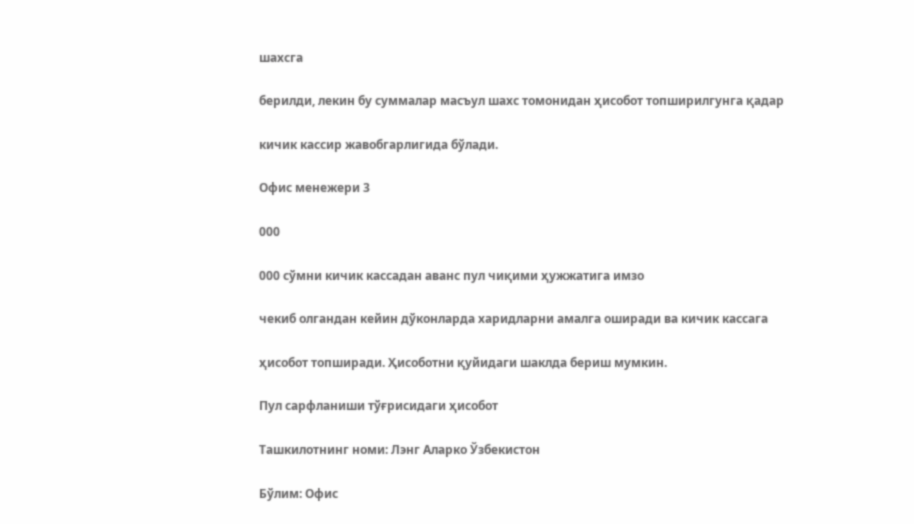шахсга

берилди, лекин бу суммалар масъул шахс томонидан ҳисобот топширилгунга қадар

кичик кассир жавобгарлигида бўлади.

Офис менежери 3

000

000 сўмни кичик кассадан аванс пул чиқими ҳужжатига имзо

чекиб олгандан кейин дўконларда харидларни амалга оширади ва кичик кассага

ҳисобот топширади. Ҳисоботни қуйидаги шаклда бериш мумкин.

Пул сарфланиши тўғрисидаги ҳисобот

Ташкилотнинг номи: Лэнг Аларко Ўзбекистон

Бўлим: Офис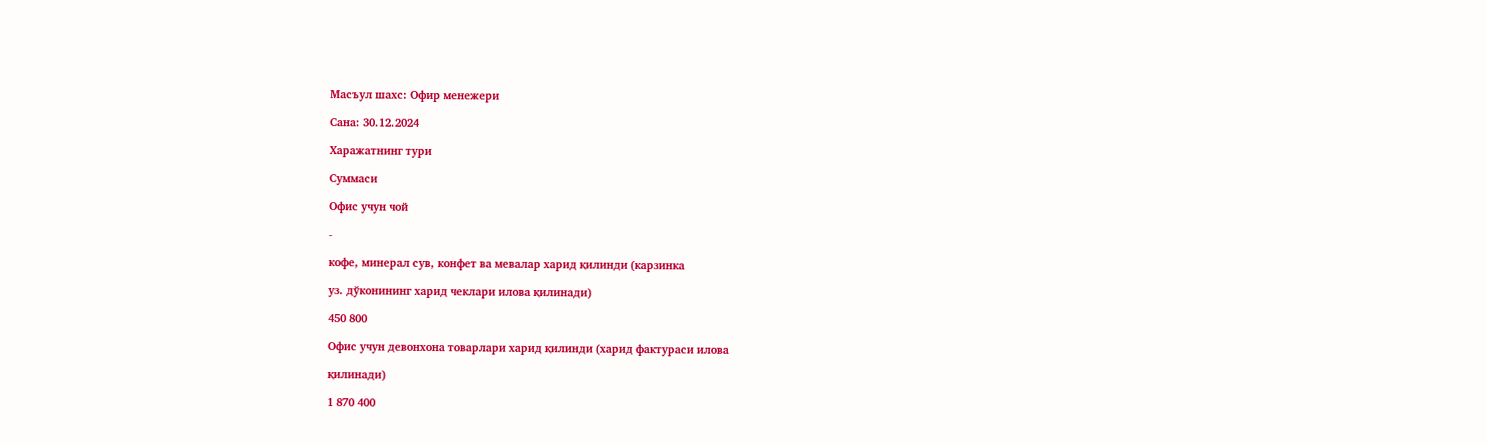Масъул шахс: Офир менежери

Сана: 30.12.2024

Харажатнинг тури

Суммаси

Офис учун чой

-

кофе, минерал сув, конфет ва мевалар харид қилинди (карзинка

уз. дўконининг харид чеклари илова қилинади)

450 800

Офис учун девонхона товарлари харид қилинди (харид фактураси илова

қилинади)

1 870 400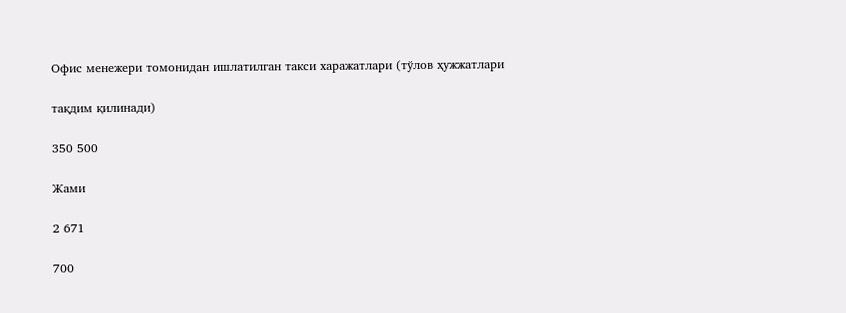Офис менежери томонидан ишлатилган такси харажатлари (тўлов ҳужжатлари

тақдим қилинади)

350 500

Жами

2 671

700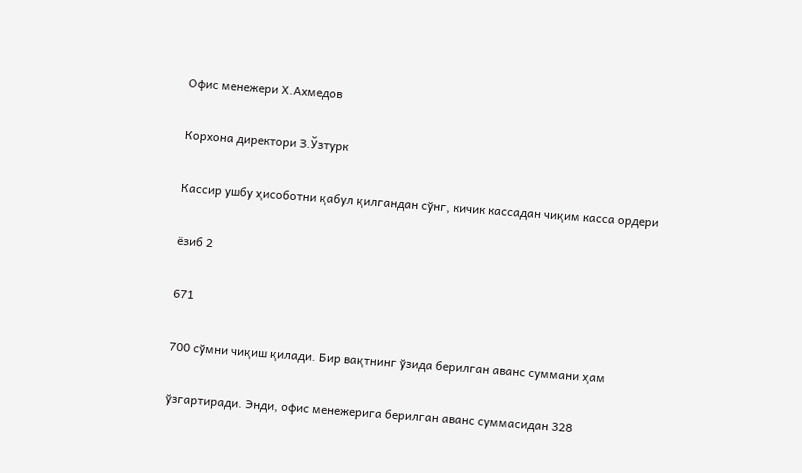Офис менежери Х.Ахмедов

Корхона директори З.Ўзтурк

Кассир ушбу ҳисоботни қабул қилгандан сўнг, кичик кассадан чиқим касса ордери

ёзиб 2

671

700 сўмни чиқиш қилади. Бир вақтнинг ўзида берилган аванс суммани ҳам

ўзгартиради. Энди, офис менежерига берилган аванс суммасидан 328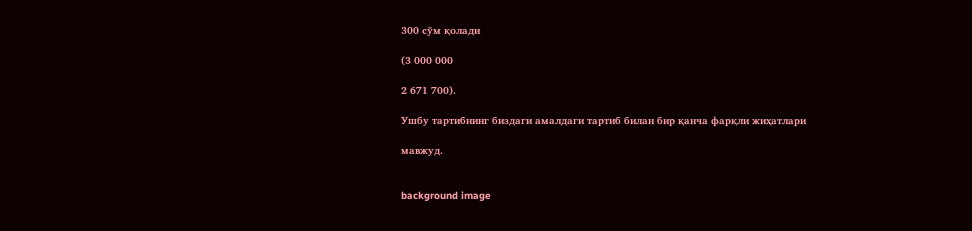300 сўм қолади

(3 000 000

2 671 700).

Ушбу тартибнинг биздаги амалдаги тартиб билан бир қанча фарқли жиҳатлари

мавжуд.


background image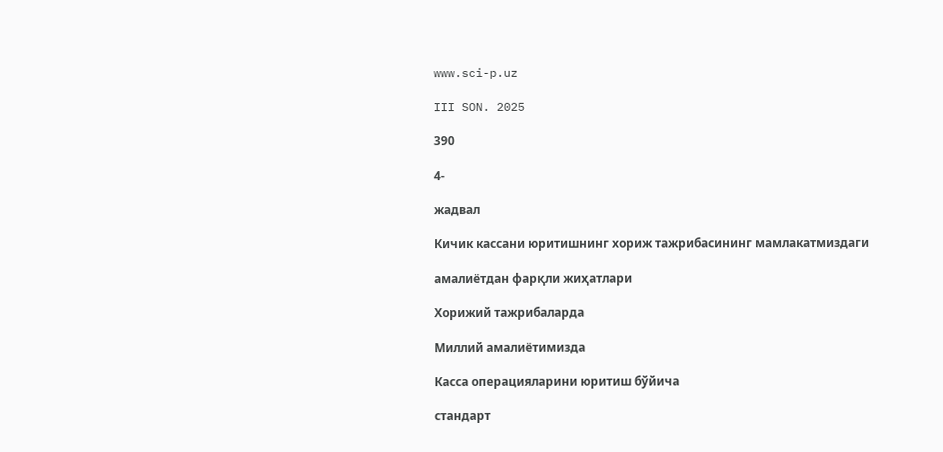www.sci-p.uz

III SON. 2025

390

4-

жадвал

Кичик кассани юритишнинг хориж тажрибасининг мамлакатмиздаги

амалиётдан фарқли жиҳатлари

Хорижий тажрибаларда

Миллий амалиётимизда

Касса операцияларини юритиш бўйича

стандарт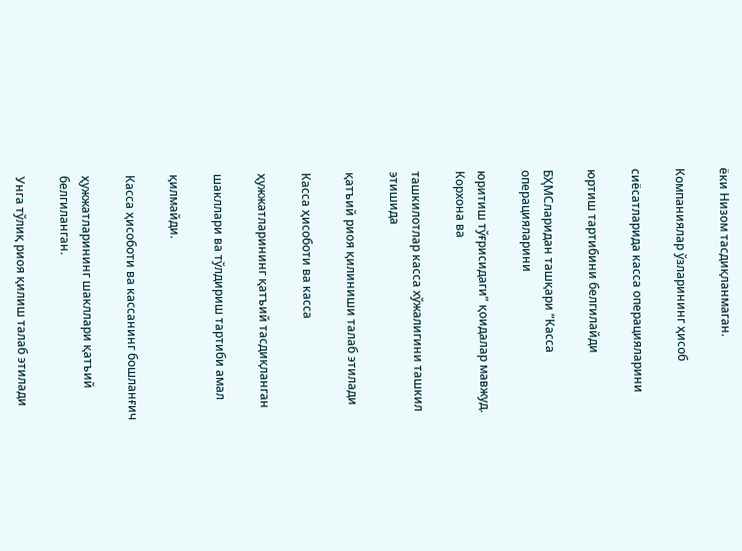ёки Низом тасдиқланмаган.

Компаниялар ўзларининг ҳисоб

сиёсатларида касса операцияларини

юртиш тартибини белгилайди

БҲМСларидан ташқари “Касса операцияларини

юритиш тўғрисидаги” қоидалар мавжуд. Корхона ва

ташкилотлар касса хўжалигини ташкил этишида

қатъий риоя қилиниши талаб этилади

Касса ҳисоботи ва касса

ҳужжатларининг қатъий тасдиқланган

шакллари ва тўлдириш тартиби амал

қилмайди.

Касса ҳисоботи ва кассанинг бошланғич

ҳужжатларининг шакллари қатъий белгиланган.

Унга тўлиқ риоя қилиш талаб этилади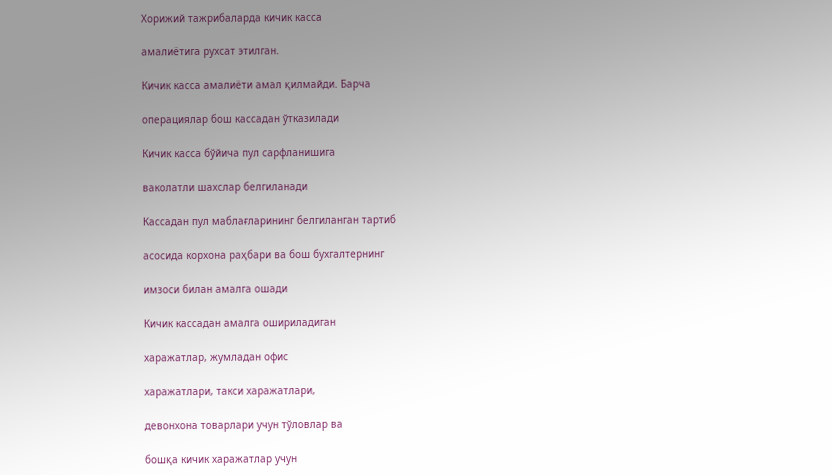Хорижий тажрибаларда кичик касса

амалиётига рухсат этилган.

Кичик касса амалиёти амал қилмайди. Барча

операциялар бош кассадан ўтказилади

Кичик касса бўйича пул сарфланишига

ваколатли шахслар белгиланади

Кассадан пул маблағларининг белгиланган тартиб

асосида корхона раҳбари ва бош бухгалтернинг

имзоси билан амалга ошади

Кичик кассадан амалга ошириладиган

харажатлар, жумладан офис

харажатлари, такси харажатлари,

девонхона товарлари учун тўловлар ва

бошқа кичик харажатлар учун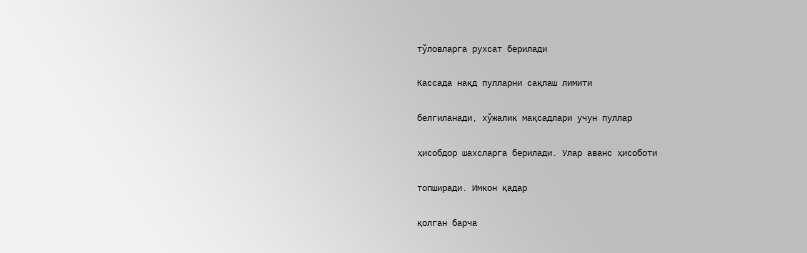тўловларга рухсат берилади

Кассада нақд пулларни сақлаш лимити

белгиланади, хўжалик мақсадлари учун пуллар

ҳисобдор шахсларга берилади. Улар аванс ҳисоботи

топширади. Имкон қадар

қолган барча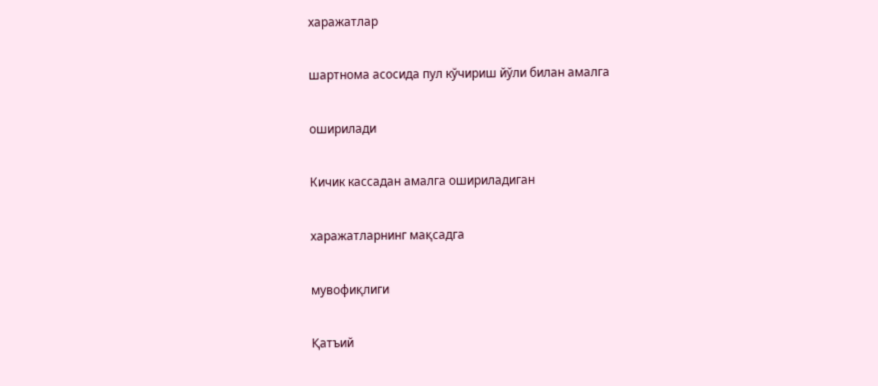харажатлар

шартнома асосида пул кўчириш йўли билан амалга

оширилади

Кичик кассадан амалга ошириладиган

харажатларнинг мақсадга

мувофиқлиги

Қатъий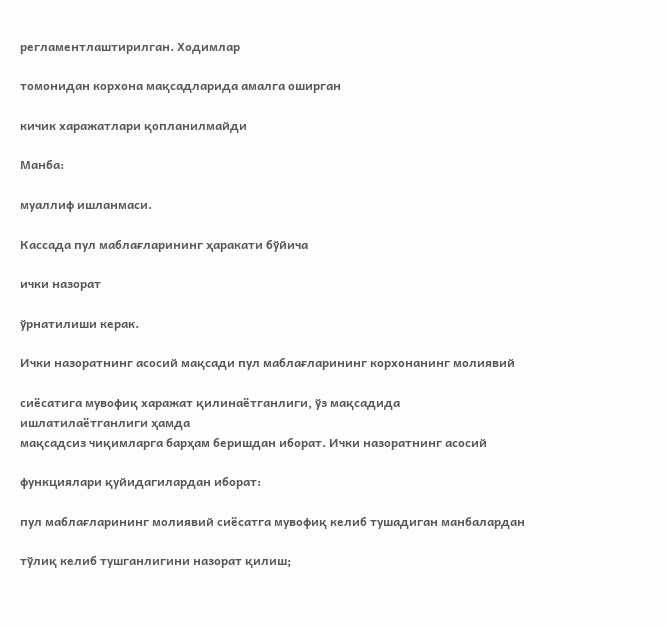регламентлаштирилган. Ходимлар

томонидан корхона мақсадларида амалга оширган

кичик харажатлари қопланилмайди

Манба:

муаллиф ишланмаси.

Кассада пул маблағларининг ҳаракати бўйича

ички назорат

ўрнатилиши керак.

Ички назоратнинг асосий мақсади пул маблағларининг корхонанинг молиявий

сиёсатига мувофиқ харажат қилинаётганлиги, ўз мақсадида ишлатилаётганлиги ҳамда
мақсадсиз чиқимларга барҳам беришдан иборат. Ички назоратнинг асосий

функциялари қуйидагилардан иборат:

пул маблағларининг молиявий сиёсатга мувофиқ келиб тушадиган манбалардан

тўлиқ келиб тушганлигини назорат қилиш;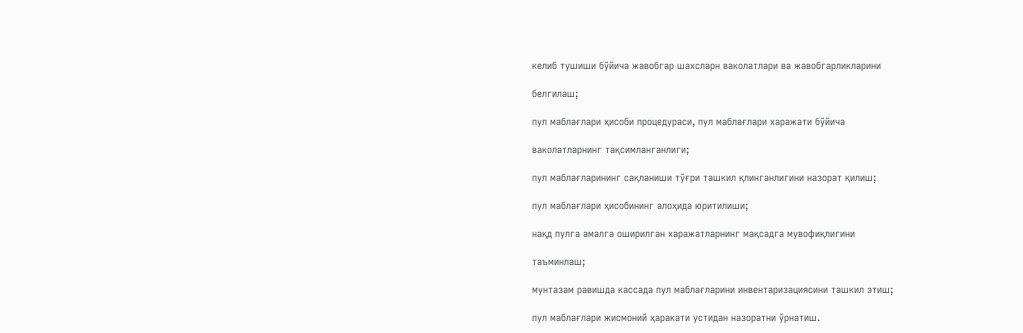келиб тушиши бўйича жавобгар шахсларн ваколатлари ва жавобгарликларини

белгилаш;

пул маблағлари ҳисоби процедураси, пул маблағлари харажати бўйича

ваколатларнинг тақсимланганлиги;

пул маблағларининг сақланиши тўғри ташкил қлинганлигини назорат қилиш;

пул маблағлари ҳисобининг алоҳида юритилиши;

нақд пулга амалга оширилган харажатларнинг мақсадга мувофиқлигини

таъминлаш;

мунтазам равишда кассада пул маблағларини инвентаризациясини ташкил этиш;

пул маблағлари жисмоний ҳаракати устидан назоратни ўрнатиш.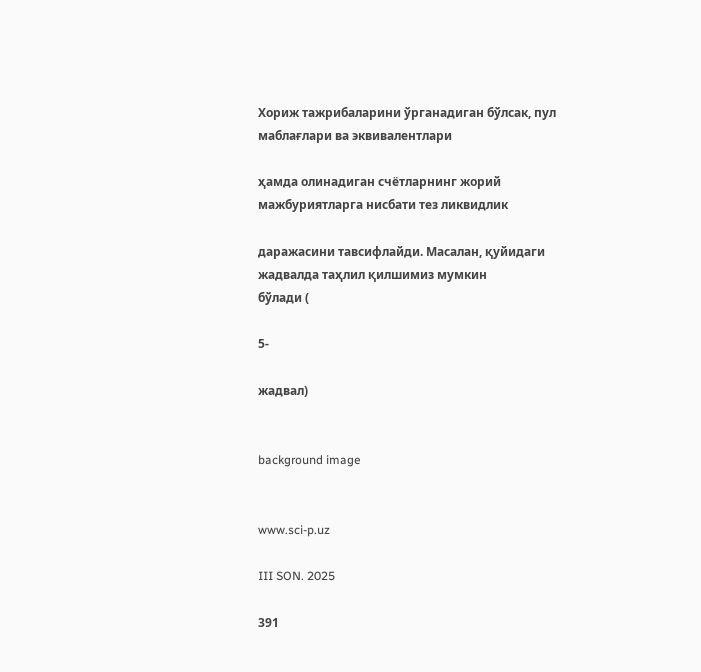Хориж тажрибаларини ўрганадиган бўлсак, пул маблағлари ва эквивалентлари

ҳамда олинадиган счётларнинг жорий мажбуриятларга нисбати тез ликвидлик

даражасини тавсифлайди. Масалан, қуйидаги жадвалда таҳлил қилшимиз мумкин
бўлади (

5-

жадвал)


background image


www.sci-p.uz

III SON. 2025

391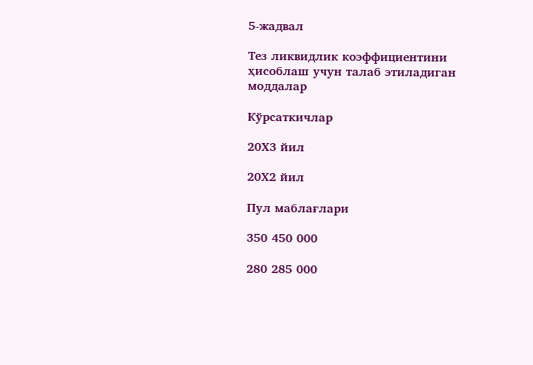5-жадвал

Тез ликвидлик коэффициентини ҳисоблаш учун талаб этиладиган моддалар

Кўрсаткичлар

20Х3 йил

20Х2 йил

Пул маблағлари

350 450 000

280 285 000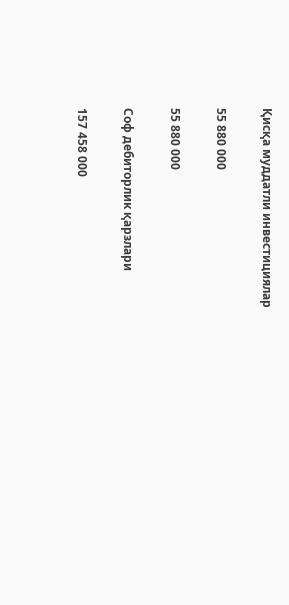Қисқа муддатли инвестициялар

55 880 000

55 880 000

Соф дебиторлик қарзлари

157 458 000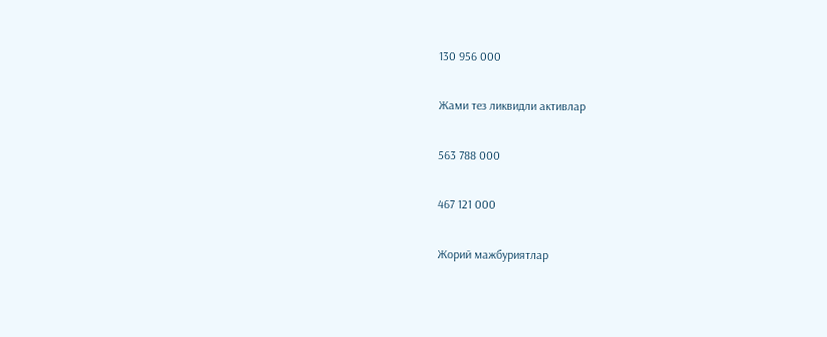130 956 000

Жами тез ликвидли активлар

563 788 000

467 121 000

Жорий мажбуриятлар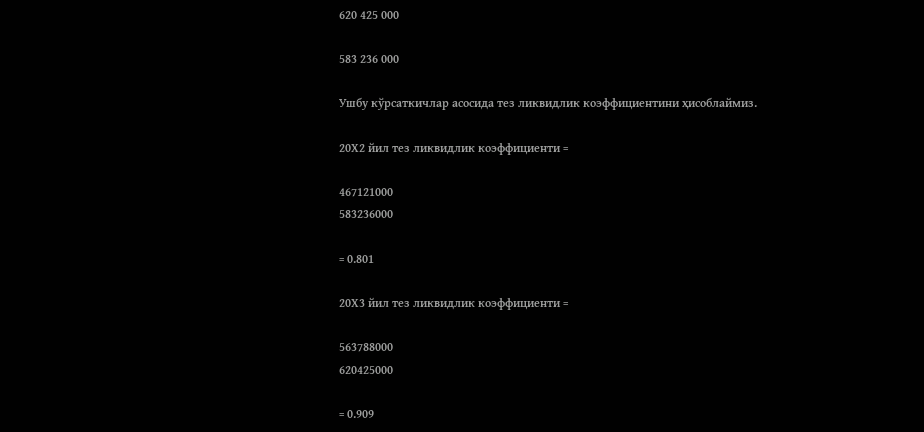620 425 000

583 236 000

Ушбу кўрсаткичлар асосида тез ликвидлик коэффициентини ҳисоблаймиз.

20Х2 йил тез ликвидлик коэффициенти =

467121000
583236000

= 0.801

20Х3 йил тез ликвидлик коэффициенти =

563788000
620425000

= 0.909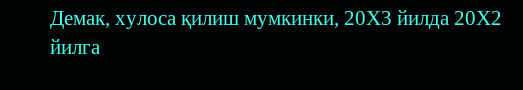Демак, хулоса қилиш мумкинки, 20Х3 йилда 20Х2 йилга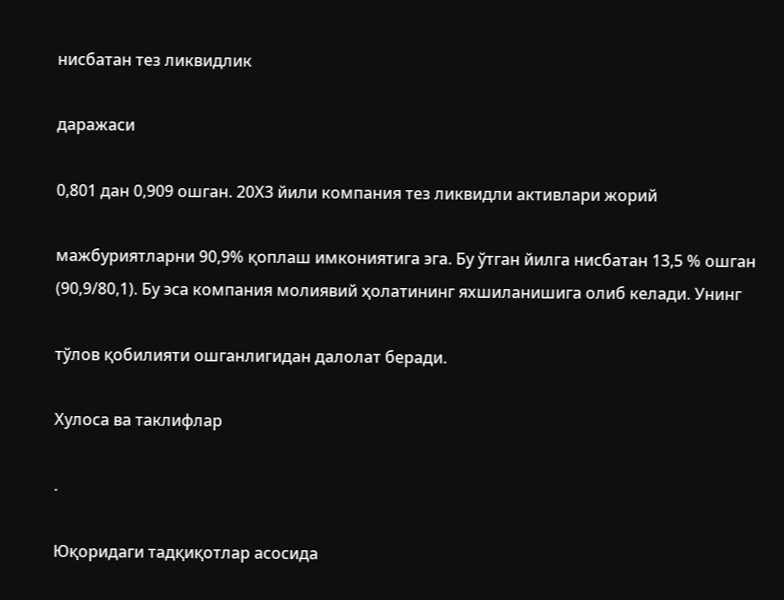нисбатан тез ликвидлик

даражаси

0,801 дан 0,909 ошган. 20Х3 йили компания тез ликвидли активлари жорий

мажбуриятларни 90,9% қоплаш имкониятига эга. Бу ўтган йилга нисбатан 13,5 % ошган
(90,9/80,1). Бу эса компания молиявий ҳолатининг яхшиланишига олиб келади. Унинг

тўлов қобилияти ошганлигидан далолат беради.

Хулоса ва таклифлар

.

Юқоридаги тадқиқотлар асосида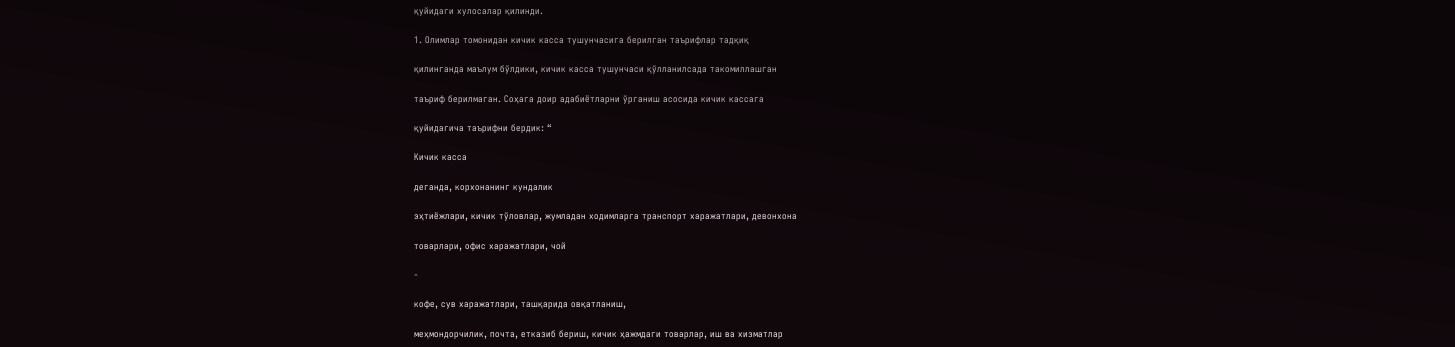қуйидаги хулосалар қилинди.

1. Олимлар томонидан кичик касса тушунчасига берилган таърифлар тадқиқ

қилинганда маълум бўлдики, кичик касса тушунчаси қўлланилсада такомиллашган

таъриф берилмаган. Соҳага доир адабиётларни ўрганиш асосида кичик кассага

қуйидагича таърифни бердик: “

Кичик касса

деганда, корхонанинг кундалик

эҳтиёжлари, кичик тўловлар, жумладан ходимларга транспорт харажатлари, девонхона

товарлари, офис харажатлари, чой

-

кофе, сув харажатлари, ташқарида овқатланиш,

меҳмондорчилик, почта, етказиб бериш, кичик ҳажмдаги товарлар, иш ва хизматлар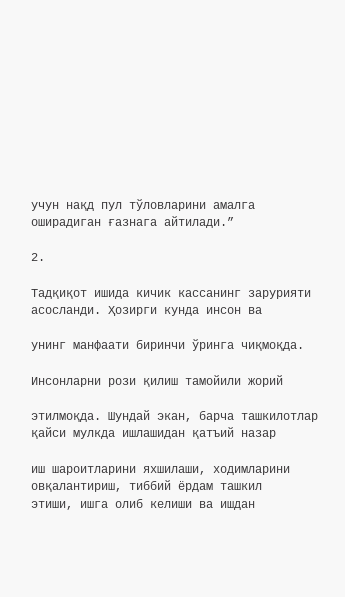учун нақд пул тўловларини амалга оширадиган ғазнага айтилади.”

2.

Тадқиқот ишида кичик кассанинг зарурияти асосланди. Ҳозирги кунда инсон ва

унинг манфаати биринчи ўринга чиқмоқда.

Инсонларни рози қилиш тамойили жорий

этилмоқда. Шундай экан, барча ташкилотлар қайси мулкда ишлашидан қатъий назар

иш шароитларини яхшилаши, ходимларини овқалантириш, тиббий ёрдам ташкил
этиши, ишга олиб келиши ва ишдан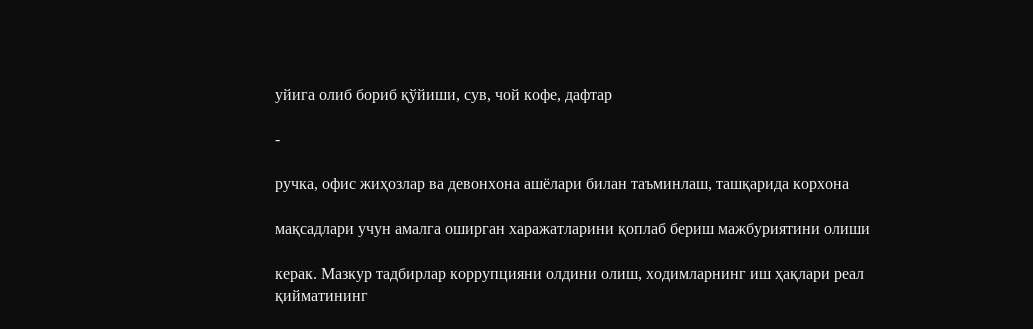уйига олиб бориб қўйиши, сув, чой кофе, дафтар

-

ручка, офис жиҳозлар ва девонхона ашёлари билан таъминлаш, ташқарида корхона

мақсадлари учун амалга оширган харажатларини қоплаб бериш мажбуриятини олиши

керак. Мазкур тадбирлар коррупцияни олдини олиш, ходимларнинг иш ҳақлари реал
қийматининг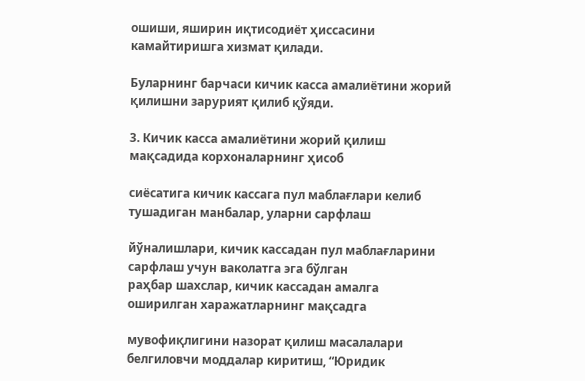ошиши, яширин иқтисодиёт ҳиссасини камайтиришга хизмат қилади.

Буларнинг барчаси кичик касса амалиётини жорий қилишни зарурият қилиб қўяди.

3. Кичик касса амалиётини жорий қилиш мақсадида корхоналарнинг ҳисоб

сиёсатига кичик кассага пул маблағлари келиб тушадиган манбалар, уларни сарфлаш

йўналишлари, кичик кассадан пул маблағларини сарфлаш учун ваколатга эга бўлган
раҳбар шахслар, кичик кассадан амалга оширилган харажатларнинг мақсадга

мувофиқлигини назорат қилиш масалалари белгиловчи моддалар киритиш, “Юридик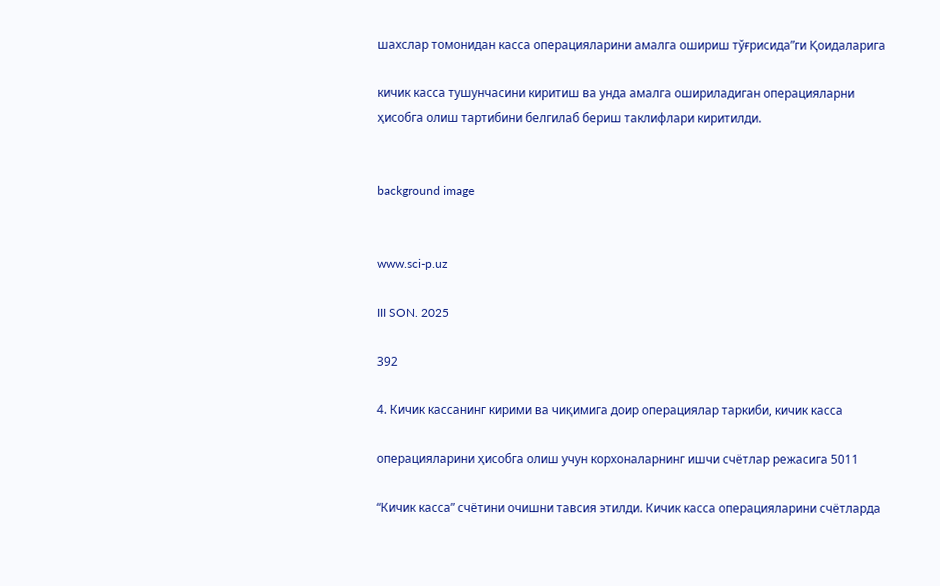шахслар томонидан касса операцияларини амалга ошириш тўғрисида”ги Қоидаларига

кичик касса тушунчасини киритиш ва унда амалга ошириладиган операцияларни
ҳисобга олиш тартибини белгилаб бериш таклифлари киритилди.


background image


www.sci-p.uz

III SON. 2025

392

4. Кичик кассанинг кирими ва чиқимига доир операциялар таркиби, кичик касса

операцияларини ҳисобга олиш учун корхоналарнинг ишчи счётлар режасига 5011

“Кичик касса” счётини очишни тавсия этилди. Кичик касса операцияларини счётларда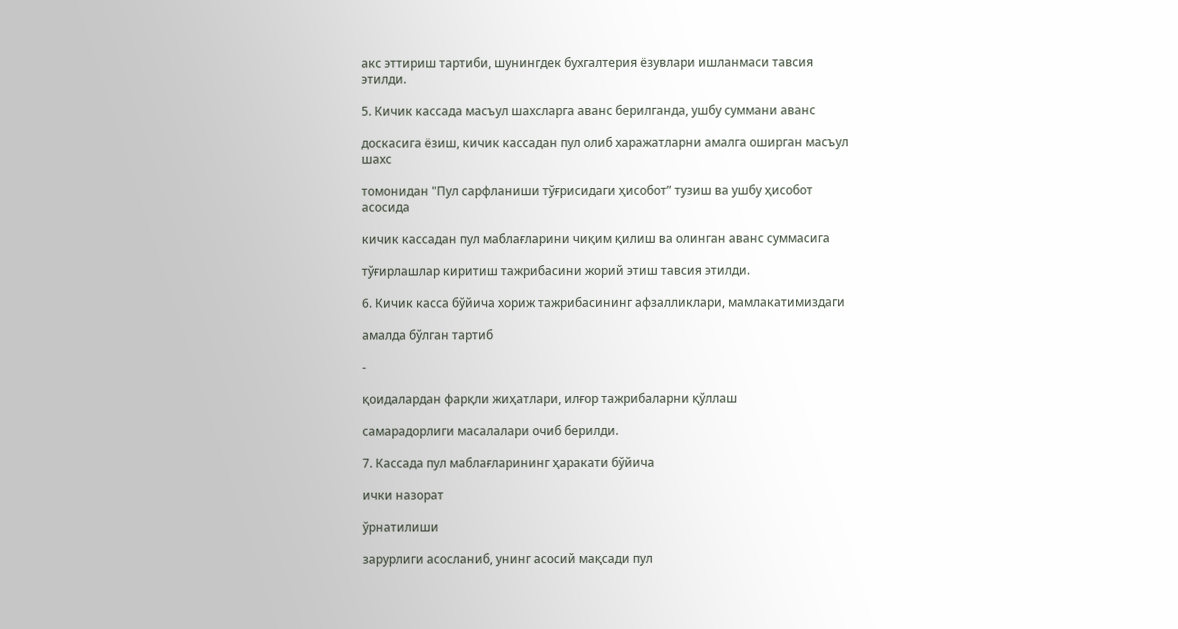акс эттириш тартиби, шунингдек бухгалтерия ёзувлари ишланмаси тавсия этилди.

5. Кичик кассада масъул шахсларга аванс берилганда, ушбу суммани аванс

доскасига ёзиш, кичик кассадан пул олиб харажатларни амалга оширган масъул шахс

томонидан "Пул сарфланиши тўғрисидаги ҳисобот” тузиш ва ушбу ҳисобот асосида

кичик кассадан пул маблағларини чиқим қилиш ва олинган аванс суммасига

тўғирлашлар киритиш тажрибасини жорий этиш тавсия этилди.

6. Кичик касса бўйича хориж тажрибасининг афзалликлари, мамлакатимиздаги

амалда бўлган тартиб

-

қоидалардан фарқли жиҳатлари, илғор тажрибаларни қўллаш

самарадорлиги масалалари очиб берилди.

7. Кассада пул маблағларининг ҳаракати бўйича

ички назорат

ўрнатилиши

зарурлиги асосланиб, унинг асосий мақсади пул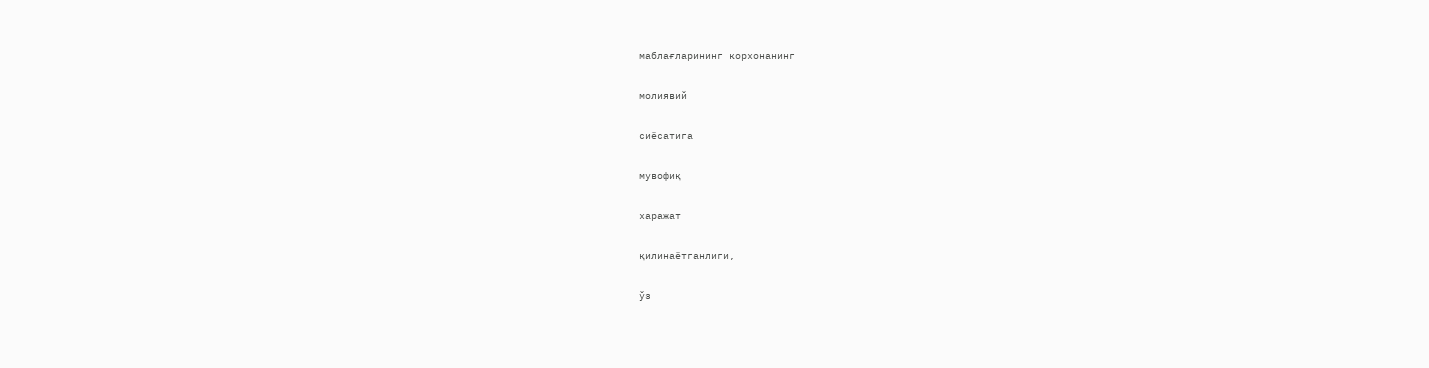маблағларининг корхонанинг

молиявий

сиёсатига

мувофиқ

харажат

қилинаётганлиги,

ўз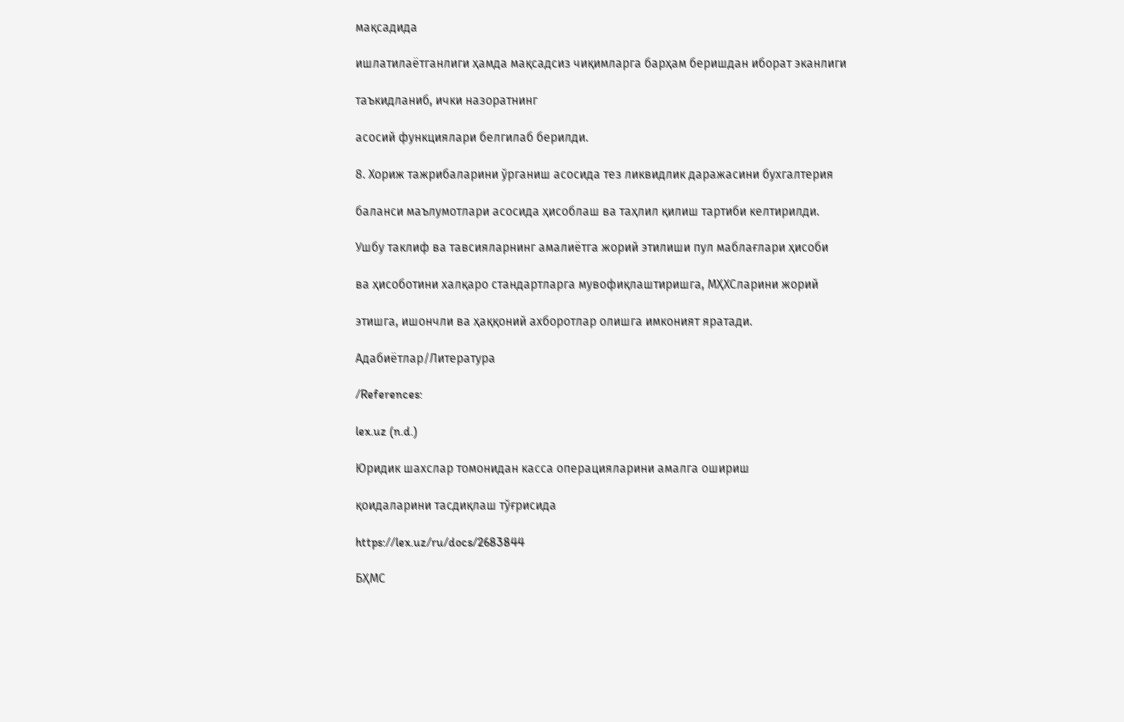мақсадида

ишлатилаётганлиги ҳамда мақсадсиз чиқимларга барҳам беришдан иборат эканлиги

таъкидланиб, ички назоратнинг

асосий функциялари белгилаб берилди.

8. Хориж тажрибаларини ўрганиш асосида тез ликвидлик даражасини бухгалтерия

баланси маълумотлари асосида ҳисоблаш ва таҳлил қилиш тартиби келтирилди.

Ушбу таклиф ва тавсияларнинг амалиётга жорий этилиши пул маблағлари ҳисоби

ва ҳисоботини халқаро стандартларга мувофиқлаштиришга, МҲХСларини жорий

этишга, ишончли ва ҳаққоний ахборотлар олишга имконият яратади.

Адабиётлар/Литература

/References:

lex.uz (n.d.)

Юридик шахслар томонидан касса операцияларини амалга ошириш

қоидаларини тасдиқлаш тўғрисида

https://lex.uz/ru/docs/2683844

БҲМС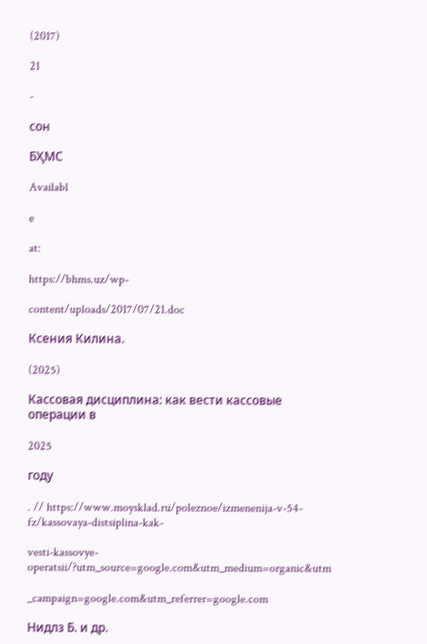(2017)

21

-

сон

БҲМС

Availabl

e

at:

https://bhms.uz/wp-

content/uploads/2017/07/21.doc

Ксения Килина.

(2025)

Кассовая дисциплина: как вести кассовые операции в

2025

году

. // https://www.moysklad.ru/poleznoe/izmenenija-v-54-fz/kassovaya-distsiplina-kak-

vesti-kassovye-operatsii/?utm_source=google.com&utm_medium=organic&utm

_campaign=google.com&utm_referrer=google.com

Нидлз Б. и др.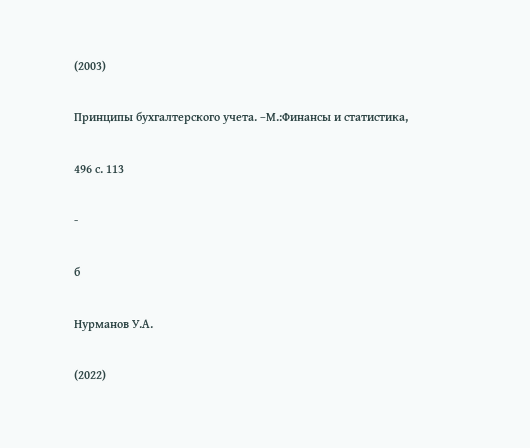(2003)

Принципы бухгалтерского учета. –М.:Финансы и статистика,

496 с. 113

-

б

Нурманов У.А.

(2022)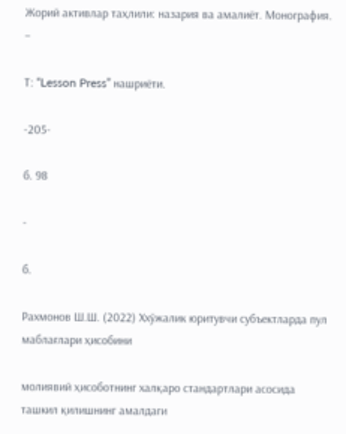Жорий активлар таҳлили: назария ва амалиёт. Монография. –

Т: “Lesson Press” нашриёти.

-205-

б. 98

-

б.

Рахмонов Ш.Ш. (2022) Ххўжалик юритувчи субъектларда пул маблағлари ҳисобини

молиявий ҳисоботнинг халқаро стандартлари асосида ташкил қилишнинг амалдаги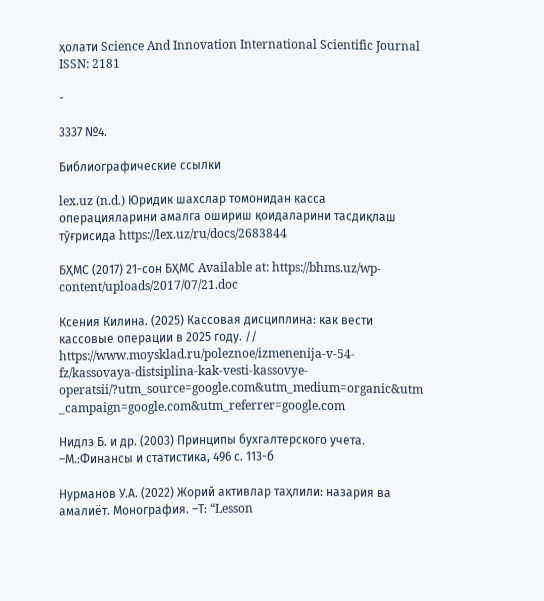ҳолати Science And Innovation International Scientific Journal ISSN: 2181

-

3337 №4.

Библиографические ссылки

lex.uz (n.d.) Юридик шахслар томонидан касса операцияларини амалга ошириш қоидаларини тасдиқлаш тўғрисида https://lex.uz/ru/docs/2683844

БҲМС (2017) 21-сон БҲМС Available at: https://bhms.uz/wp-content/uploads/2017/07/21.doc

Ксения Килина. (2025) Кассовая дисциплина: как вести кассовые операции в 2025 году. // https://www.moysklad.ru/poleznoe/izmenenija-v-54-fz/kassovaya-distsiplina-kak-vesti-kassovye-operatsii/?utm_source=google.com&utm_medium=organic&utm _campaign=google.com&utm_referrer=google.com

Нидлз Б. и др. (2003) Принципы бухгалтерского учета. –М.:Финансы и статистика, 496 с. 113-б

Нурманов У.А. (2022) Жорий активлар таҳлили: назария ва амалиёт. Монография. –Т: “Lesson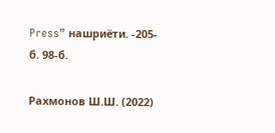Press” нашриёти. -205-б. 98-б.

Рахмонов Ш.Ш. (2022)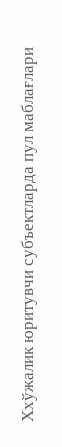Ххўжалик юритувчи субъектларда пул маблағлари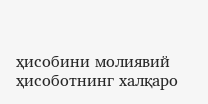ҳисобини молиявий ҳисоботнинг халқаро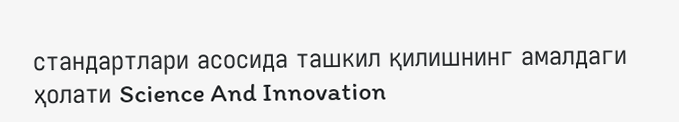стандартлари асосида ташкил қилишнинг амалдаги ҳолати Science And Innovation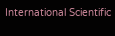International Scientific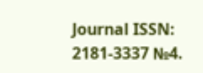Journal ISSN: 2181-3337 №4.